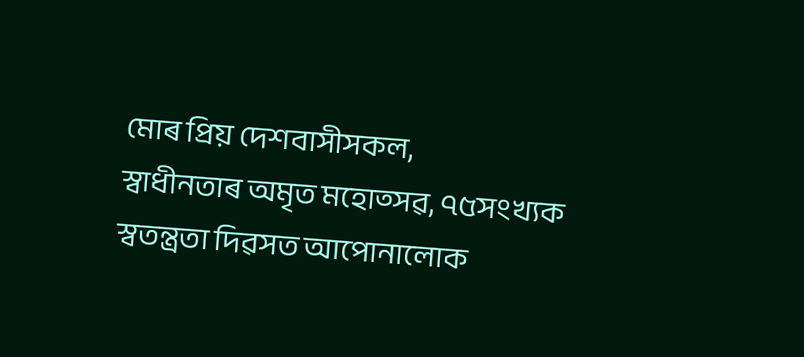মোৰ প্ৰিয় দেশবাসীসকল,
স্বাধীনতাৰ অমৃত মহোত্সৱ, ৭৫সংখ্যক স্বতন্ত্ৰতা দিৱসত আপোনালোক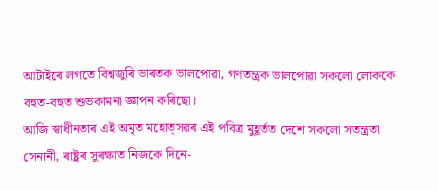আটাইৰে লগতে বিশ্বজুৰি ভাৰতক ভালপোৱা, গণতন্ত্ৰক ভালপোৱা সকলো লোককে বহুত-বহুত শুভকামনা জ্ঞাপন কৰিছো।
আজি স্বাধীনতাৰ এই অমৃত মহোত্সৱৰ এই পবিত্ৰ মুহূৰ্তত দেশে সকলো সতন্ত্ৰতা সেনানী, ৰাষ্ট্ৰৰ সুৰক্ষাত নিজকে দিনে-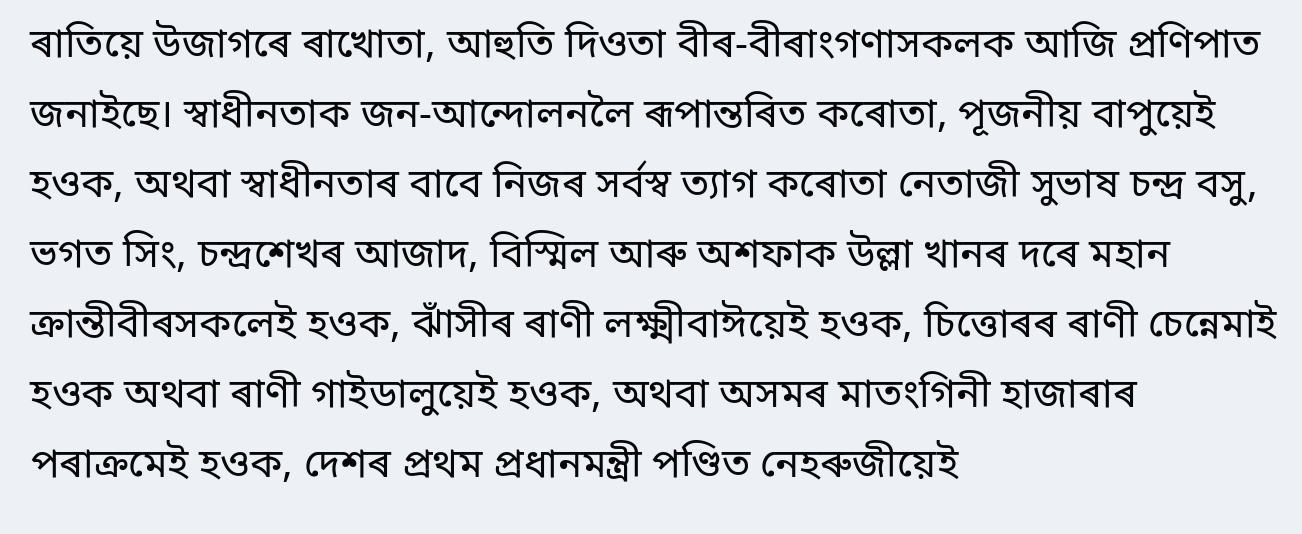ৰাতিয়ে উজাগৰে ৰাখোতা, আহুতি দিওতা বীৰ-বীৰাংগণাসকলক আজি প্ৰণিপাত জনাইছে। স্বাধীনতাক জন-আন্দোলনলৈ ৰূপান্তৰিত কৰোতা, পূজনীয় বাপুয়েই হওক, অথবা স্বাধীনতাৰ বাবে নিজৰ সৰ্বস্ব ত্যাগ কৰোতা নেতাজী সুভাষ চন্দ্ৰ বসু, ভগত সিং, চন্দ্ৰশেখৰ আজাদ, বিস্মিল আৰু অশফাক উল্লা খানৰ দৰে মহান ক্ৰান্তীবীৰসকলেই হওক, ঝাঁসীৰ ৰাণী লক্ষ্মীবাঈয়েই হওক, চিত্তোৰৰ ৰাণী চেন্নেমাই হওক অথবা ৰাণী গাইডালুয়েই হওক, অথবা অসমৰ মাতংগিনী হাজাৰাৰ পৰাক্ৰমেই হওক, দেশৰ প্ৰথম প্ৰধানমন্ত্ৰী পণ্ডিত নেহৰুজীয়েই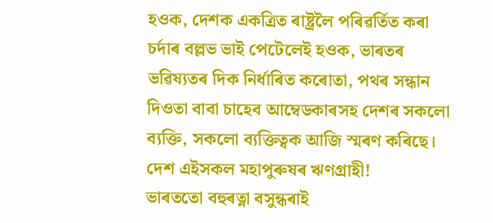হওক, দেশক একত্ৰিত ৰাষ্ট্ৰলৈ পৰিৱৰ্তিত কৰা চৰ্দাৰ বল্লভ ভাই পেটেলেই হওক, ভাৰতৰ ভৱিষ্যতৰ দিক নিৰ্ধাৰিত কৰোতা, পথৰ সন্ধান দিওতা বাবা চাহেব আম্বেডকাৰসহ দেশৰ সকলো ব্যক্তি, সকলো ব্যক্তিত্বক আজি স্মৰণ কৰিছে। দেশ এইসকল মহাপুৰুষৰ ঋণগ্ৰাহী!
ভাৰততো বহুৰত্না বসুন্ধৰাই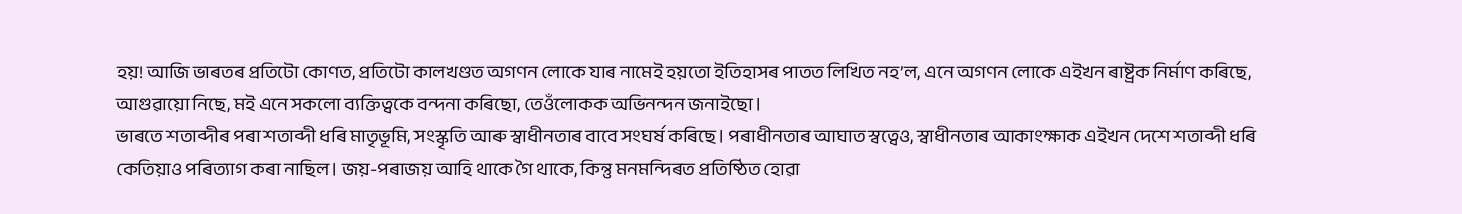হয়! আজি ভাৰতৰ প্ৰতিটো কোণত, প্ৰতিটো কালখণ্ডত অগণন লোকে যাৰ নামেই হয়তো ইতিহাসৰ পাতত লিখিত নহ’ল, এনে অগণন লোকে এইখন ৰাষ্ট্ৰক নিৰ্মাণ কৰিছে, আগুৱায়ো নিছে, মই এনে সকলো ব্যক্তিত্বকে বন্দনা কৰিছো, তেওঁলোকক অভিনন্দন জনাইছো।
ভাৰতে শতাব্দীৰ পৰা শতাব্দী ধৰি মাতৃভূমি, সংস্কৃতি আৰু স্বাধীনতাৰ বাবে সংঘৰ্ষ কৰিছে। পৰাধীনতাৰ আঘাত স্বত্বেও, স্বাধীনতাৰ আকাংক্ষাক এইখন দেশে শতাব্দী ধৰি কেতিয়াও পৰিত্যাগ কৰা নাছিল। জয়-পৰাজয় আহি থাকে গৈ থাকে, কিন্তু মনমন্দিৰত প্ৰতিষ্ঠিত হোৱা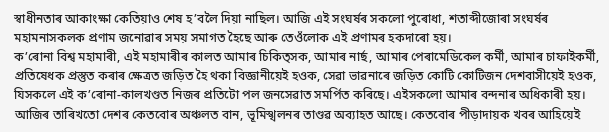স্বাধীনতাৰ আকাংক্ষা কেতিয়াও শেষ হ’বলৈ দিয়া নাছিল। আজি এই সংঘৰ্ষৰ সকলো পুৰোধা, শতাব্দীজোৰা সংঘৰ্ষৰ মহামনাসকলক প্ৰণাম জনোৱাৰ সময় সমাগত হৈছে আৰু তেওঁলোক এই প্ৰণামৰ হকদাৰো হয়।
ক’ৰোনা বিশ্ব মহামাৰী, এই মহামাৰীৰ কালত আমাৰ চিকিত্সক, আমাৰ নাৰ্ছ, আমাৰ পেৰামেডিকেল কৰ্মী, আমাৰ চাফাইকৰ্মী, প্ৰতিষেধক প্ৰস্তুত কৰাৰ ক্ষেত্ৰত জড়িত হৈ থকা বিজ্ঞানীয়েই হওক, সেৱা ভাৱনাৰে জড়িত কোটি কোটিজন দেশবাসীয়েই হওক, যিসকলে এই ক’ৰোনা-কালখণ্ডত নিজৰ প্ৰতিটো পল জনসেৱাত সমৰ্পিত কৰিছে। এইসকলো আমাৰ বন্দনাৰ অধিকাৰী হয়।
আজিৰ তাৰিখতো দেশৰ কেতবোৰ অঞ্চলত বান, ভূমিস্খলনৰ তাণ্ডৱ অব্যাহত আছে। কেতবোৰ পীড়াদায়ক খবৰ আহিয়েই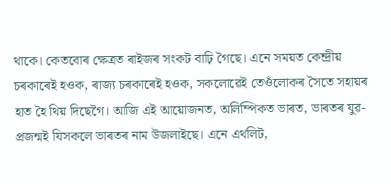থাকে। কেতবোৰ ক্ষেত্ৰত ৰাইজৰ সংকট বাঢ়ি গৈছে। এনে সময়ত কেন্দ্ৰীয় চৰকাৰেই হওক, ৰাজ্য চৰকাৰেই হওক, সকলোৱেই তেওঁলোকৰ সৈতে সহায়ৰ হাত হৈ থিয় দিছেগৈ। আজি এই আয়োজনত, অলিম্পিকত ভাৰত, ভাৰতৰ যুৱ-প্ৰজন্মই যিসকলে ভাৰতৰ নাম উজলাইছে। এনে এথলিট,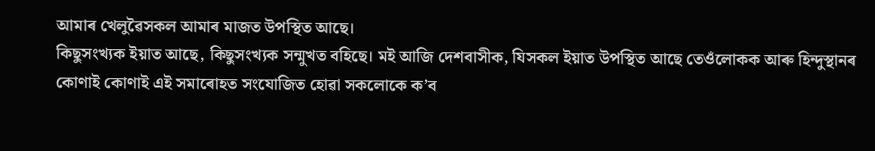আমাৰ খেলুৱৈসকল আমাৰ মাজত উপস্থিত আছে।
কিছুসংখ্যক ইয়াত আছে, কিছুসংখ্যক সন্মুখত বহিছে। মই আজি দেশবাসীক, যিসকল ইয়াত উপস্থিত আছে তেওঁলোকক আৰু হিন্দুস্থানৰ কোণাই কোণাই এই সমাৰোহত সংযোজিত হোৱা সকলোকে ক’ব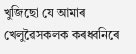খুজিছো যে আমাৰ খেলুৱৈসকলক কৰধ্বনিৰে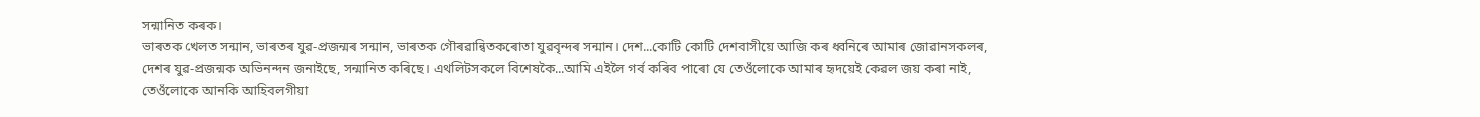সন্মানিত কৰক।
ভাৰতক খেলত সন্মান, ভাৰতৰ যুৱ-প্ৰজন্মৰ সন্মান, ভাৰতক গৌৰৱান্বিতকৰোতা যুৱবৃন্দৰ সন্মান। দেশ...কোটি কোটি দেশবাসীয়ে আজি কৰ ধ্বনিৰে আমাৰ জোৱানসকলৰ, দেশৰ যুৱ-প্ৰজন্মক অভিনন্দন জনাইছে, সন্মানিত কৰিছে। এথলিটসকলে বিশেষকৈ...আমি এইলৈ গৰ্ব কৰিব পাৰো যে তেওঁলোকে আমাৰ হৃদয়েই কেৱল জয় কৰা নাই, তেওঁলোকে আনকি আহিবলগীয়া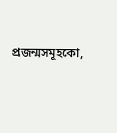প্ৰজন্মসমূহকো,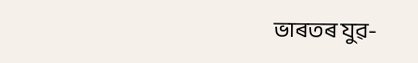ভাৰতৰ যুৱ-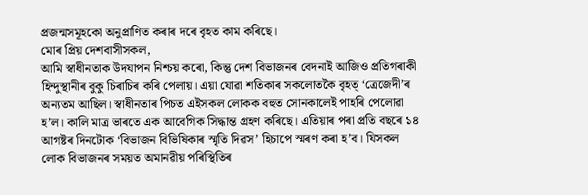প্ৰজন্মসমূহকো অনুপ্ৰাণিত কৰাৰ দৰে বৃহত কাম কৰিছে।
মোৰ প্ৰিয় দেশবাসীসকল,
আমি স্বাধীনতাক উদযাপন নিশ্চয় কৰো, কিন্তু দেশ বিভাজনৰ বেদনাই আজিও প্ৰতিগৰাকী হিন্দুস্থানীৰ বুকু চিৰাচিৰ কৰি পেলায়। এয়া যোৱা শতিকাৰ সকলোতকৈ বৃহত্ ‘ত্ৰেজেদী’ৰ অন্যতম আছিল। স্বাধীনতাৰ পিচত এইসকল লোকক বহুত সোনকালেই পাহৰি পেলোৱা হ’ল। কালি মাত্ৰ ভাৰতে এক আবেগিক সিদ্ধান্ত গ্ৰহণ কৰিছে। এতিয়াৰ পৰা প্ৰতি বছৰে ১৪ আগষ্টৰ দিনটোক ‘বিভাজন বিভিষিকাৰ স্মৃতি দিৱস’ হিচাপে স্মৰণ কৰা হ’ব। যিসকল লোক বিভাজনৰ সময়ত অমানৱীয় পৰিস্থিতিৰ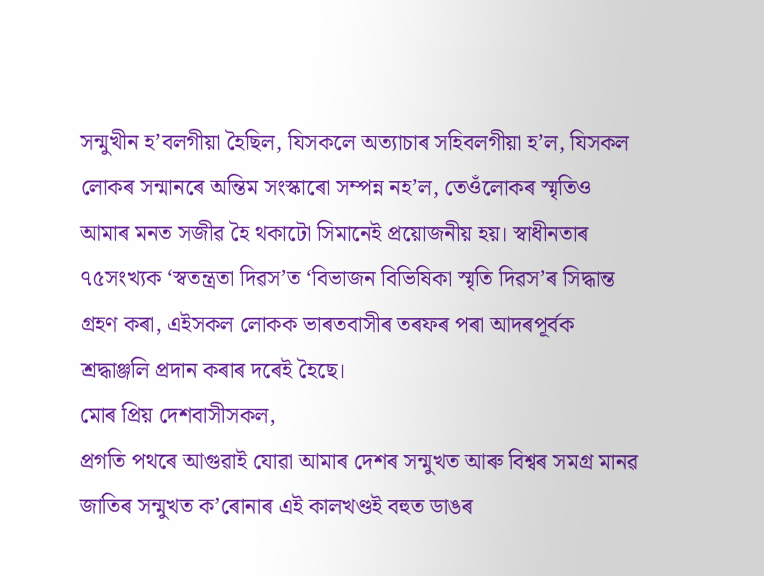সন্মুখীন হ’বলগীয়া হৈছিল, যিসকলে অত্যাচাৰ সহিবলগীয়া হ’ল, যিসকল লোকৰ সন্মানৰে অন্তিম সংস্কাৰো সম্পন্ন নহ’ল, তেওঁলোকৰ স্মৃতিও আমাৰ মনত সজীৱ হৈ থকাটো সিমানেই প্ৰয়োজনীয় হয়। স্বাধীনতাৰ ৭৫সংখ্যক ‘স্বতন্ত্ৰতা দিৱস’ত ‘বিভাজন বিভিষিকা স্মৃতি দিৱস’ৰ সিদ্ধান্ত গ্ৰহণ কৰা, এইসকল লোকক ভাৰতবাসীৰ তৰফৰ পৰা আদৰপূৰ্বক শ্ৰদ্ধাঞ্জলি প্ৰদান কৰাৰ দৰেই হৈছে।
মোৰ প্ৰিয় দেশবাসীসকল,
প্ৰগতি পথৰে আগুৱাই যোৱা আমাৰ দেশৰ সন্মুখত আৰু বিশ্বৰ সমগ্ৰ মানৱ জাতিৰ সন্মুখত ক’ৰোনাৰ এই কালখণ্ডই বহুত ডাঙৰ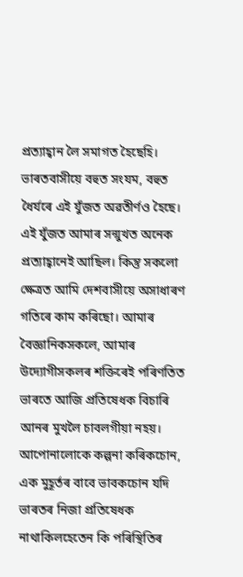প্ৰত্যাহ্বান লৈ সমাগত হৈছেহি। ভাৰতবাসীয়ে বহুত সংযম, বহুত ধৈৰ্যৰে এই যুঁজত অৱতীৰ্ণও হৈছে। এই যুঁজত আমাৰ সন্মুখত অনেক প্ৰত্যাহ্বানেই আছিল। কিন্তু সকলো ক্ষেত্ৰত আমি দেশবাসীয়ে অসাধাৰণ গতিৰে কাম কৰিছো। আমাৰ বৈজ্ঞানিকসকলে, আমাৰ উদ্যোগীসকলৰ শক্তিৰেই পৰিণতিত ভাৰতে আজি প্ৰতিষেধক বিচাৰি আনৰ মুখলৈ চাবলগীয়া নহয়। আপোনালোকে কল্পনা কৰিকচোন, এক মুহূৰ্তৰ বাবে ভাবকচোন যদি ভাৰতৰ নিজা প্ৰতিষেধক নাথাকিলহেতেন কি পৰিস্থিতিৰ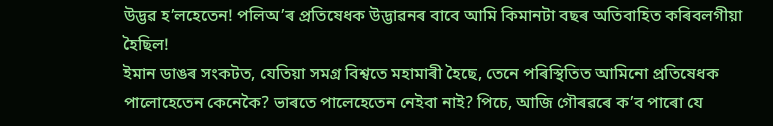উদ্ভৱ হ’লহেতেন! পলিঅ’ৰ প্ৰতিষেধক উদ্ভাৱনৰ বাবে আমি কিমানটা বছৰ অতিবাহিত কৰিবলগীয়া হৈছিল!
ইমান ডাঙৰ সংকটত, যেতিয়া সমগ্ৰ বিশ্বতে মহামাৰী হৈছে, তেনে পৰিস্থিতিত আমিনো প্ৰতিষেধক পালোহেতেন কেনেকৈ? ভাৰতে পালেহেতেন নেইবা নাই? পিচে, আজি গৌৰৱৰে ক’ব পাৰো যে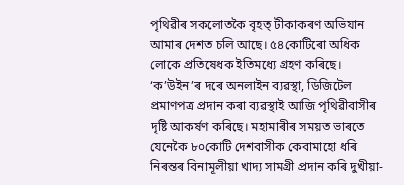পৃথিৱীৰ সকলোতকৈ বৃহত্ টীকাকৰণ অভিযান আমাৰ দেশত চলি আছে। ৫৪কোটিৰো অধিক লোকে প্ৰতিষেধক ইতিমধ্যে গ্ৰহণ কৰিছে। ‘ক’উইন’ৰ দৰে অনলাইন ব্যৱস্থা, ডিজিটেল প্ৰমাণপত্ৰ প্ৰদান কৰা ব্যৱস্থাই আজি পৃথিৱীবাসীৰ দৃষ্টি আকৰ্ষণ কৰিছে। মহামাৰীৰ সময়ত ভাৰতে যেনেকৈ ৮০কোটি দেশবাসীক কেবামাহো ধৰি নিৰন্তৰ বিনামূলীয়া খাদ্য সামগ্ৰী প্ৰদান কৰি দুখীয়া-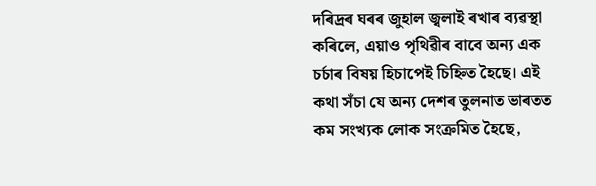দৰিদ্ৰৰ ঘৰৰ জুহাল জ্বলাই ৰখাৰ ব্যৱস্থা কৰিলে, এয়াও পৃথিৱীৰ বাবে অন্য এক চৰ্চাৰ বিষয় হিচাপেই চিহ্নিত হৈছে। এই কথা সঁচা যে অন্য দেশৰ তুলনাত ভাৰতত কম সংখ্যক লোক সংক্ৰমিত হৈছে,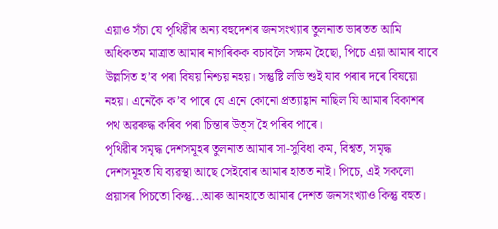এয়াও সঁচা যে পৃথিৱীৰ অন্য বহুদেশৰ জনসংখ্যাৰ তুলনাত ভাৰতত আমি অধিকতম মাত্ৰাত আমাৰ নাগৰিকক বচাবলৈ সক্ষম হৈছো, পিচে এয়া আমাৰ বাবে উল্লসিত হ’ব পৰা বিষয় নিশ্চয় নহয়। সন্তুষ্টি লভি শুই যাব পৰাৰ দৰে বিষয়ো নহয়। এনেকৈ ক’ব পাৰে যে এনে কোনো প্ৰত্যাহ্বান নাছিল যি আমাৰ বিকাশৰ পথ অৱৰুদ্ধ কৰিব পৰা চিন্তাৰ উত্স হৈ পৰিব পাৰে।
পৃথিৱীৰ সমৃদ্ধ দেশসমূহৰ তুলনাত আমাৰ সা-সুবিধা কম, বিশ্বত, সমৃদ্ধ দেশসমূহত যি ব্যৱস্থা আছে সেইবোৰ আমাৰ হাতত নাই। পিচে, এই সকলো প্ৰয়াসৰ পিচতো কিন্তু...আৰু আনহাতে আমাৰ দেশত জনসংখ্যাও কিন্তু বহুত।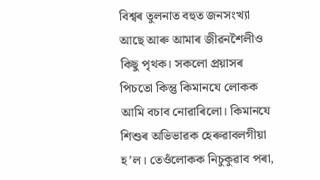বিশ্বৰ তুলনাত বহুত জনসংখ্যা আছে আৰু আমাৰ জীৱনশৈলীও কিছু পৃথক। সকলো প্ৰয়াসৰ পিচতো কিন্তু কিমানযে লোকক আমি বচাব নোৱাৰিলো। কিমানযে শিশুৰ অভিভাৱক হেৰুৱাবলগীয়া হ’ল। তেওঁলোকক নিচুকুৱাব পৰা,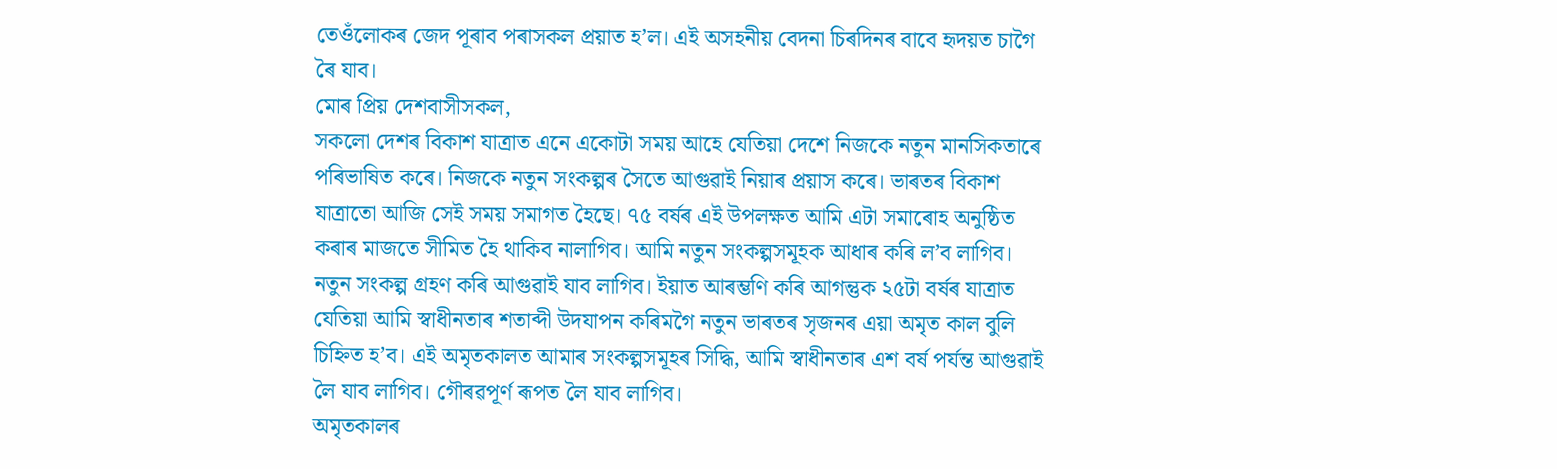তেওঁলোকৰ জেদ পূৰাব পৰাসকল প্ৰয়াত হ’ল। এই অসহনীয় বেদনা চিৰদিনৰ বাবে হৃদয়ত চাগৈ ৰৈ যাব।
মোৰ প্ৰিয় দেশবাসীসকল,
সকলো দেশৰ বিকাশ যাত্ৰাত এনে একোটা সময় আহে যেতিয়া দেশে নিজকে নতুন মানসিকতাৰে পৰিভাষিত কৰে। নিজকে নতুন সংকল্পৰ সৈতে আগুৱাই নিয়াৰ প্ৰয়াস কৰে। ভাৰতৰ বিকাশ যাত্ৰাতো আজি সেই সময় সমাগত হৈছে। ৭৫ বৰ্ষৰ এই উপলক্ষত আমি এটা সমাৰোহ অনুষ্ঠিত কৰাৰ মাজতে সীমিত হৈ থাকিব নালাগিব। আমি নতুন সংকল্পসমূহক আধাৰ কৰি ল’ব লাগিব। নতুন সংকল্প গ্ৰহণ কৰি আগুৱাই যাব লাগিব। ইয়াত আৰম্ভণি কৰি আগন্তুক ২৫টা বৰ্ষৰ যাত্ৰাত যেতিয়া আমি স্বাধীনতাৰ শতাব্দী উদযাপন কৰিমগৈ নতুন ভাৰতৰ সৃজনৰ এয়া অমৃত কাল বুলি চিহ্নিত হ’ব। এই অমৃতকালত আমাৰ সংকল্পসমূহৰ সিদ্ধি, আমি স্বাধীনতাৰ এশ বৰ্ষ পৰ্যন্ত আগুৱাই লৈ যাব লাগিব। গৌৰৱপূৰ্ণ ৰূপত লৈ যাব লাগিব।
অমৃতকালৰ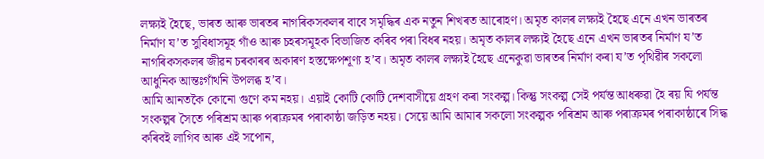লক্ষ্যই হৈছে, ভাৰত আৰু ভাৰতৰ নাগৰিকসকলৰ বাবে সমৃদ্ধিৰ এক নতুন শিখৰত আৰোহণ। অমৃত কালৰ লক্ষ্যই হৈছে এনে এখন ভাৰতৰ নিৰ্মাণ য’ত সুবিধাসমূহ গাঁও আৰু চহৰসমূহক বিভাজিত কৰিব পৰা বিধৰ নহয়। অমৃত কালৰ লক্ষ্যই হৈছে এনে এখন ভাৰতৰ নিৰ্মাণ য’ত নাগৰিকসকলৰ জীৱন চৰকাৰৰ অকাৰণ হস্তক্ষেপশূণ্য হ’ব। অমৃত কালৰ লক্ষ্যই হৈছে এনেকুৱা ভাৰতৰ নিৰ্মাণ কৰা য’ত পৃথিৱীৰ সকলো আধুনিক আন্তঃগাঁথনি উপলব্ধ হ’ব।
আমি আনতকৈ কোনো গুণে কম নহয়। এয়াই কোটি কোটি দেশবাসীয়ে গ্ৰহণ কৰা সংকল্প। কিন্তু সংকল্প সেই পৰ্যন্ত আধৰুৱা হৈ ৰয় যি পৰ্যন্ত সংকল্পৰ সৈতে পৰিশ্ৰম আৰু পৰাক্ৰমৰ পৰাকাষ্ঠা জড়িত নহয়। সেয়ে আমি আমাৰ সকলো সংকল্পক পৰিশ্ৰম আৰু পৰাক্ৰমৰ পৰাকাষ্ঠাৰে সিদ্ধ কৰিবই লাগিব আৰু এই সপোন,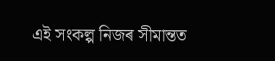এই সংকল্প নিজৰ সীমান্তত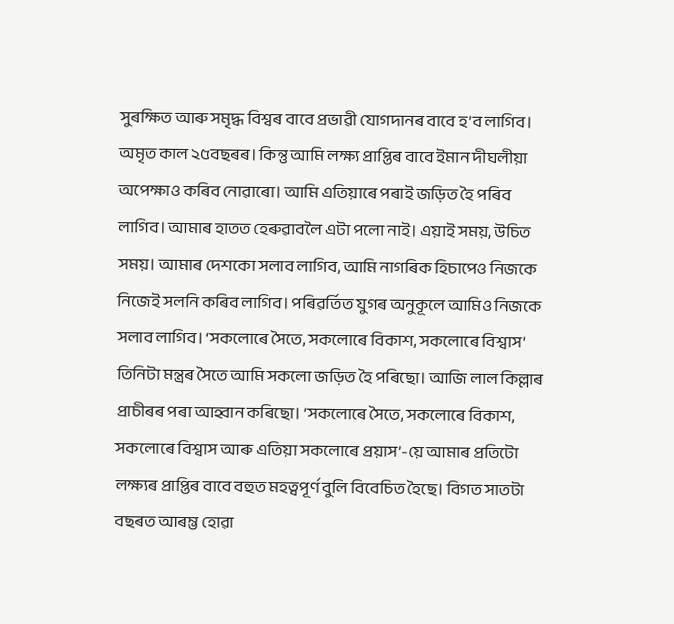সুৰক্ষিত আৰু সমৃদ্ধ বিশ্বৰ বাবে প্ৰভাৱী যোগদানৰ বাবে হ’ব লাগিব।
অমৃত কাল ২৫বছৰৰ। কিন্তু আমি লক্ষ্য প্ৰাপ্তিৰ বাবে ইমান দীঘলীয়া অপেক্ষাও কৰিব নোৱাৰো। আমি এতিয়াৰে পৰাই জড়িত হৈ পৰিব লাগিব। আমাৰ হাতত হেৰুৱাবলৈ এটা পলো নাই। এয়াই সময়, উচিত সময়। আমাৰ দেশকো সলাব লাগিব, আমি নাগৰিক হিচাপেও নিজকে নিজেই সলনি কৰিব লাগিব। পৰিৱৰ্তিত যুগৰ অনুকূলে আমিও নিজকে সলাব লাগিব। ‘সকলোৰে সৈতে, সকলোৰে বিকাশ, সকলোৰে বিশ্বাস’ তিনিটা মন্ত্ৰৰ সৈতে আমি সকলো জড়িত হৈ পৰিছো। আজি লাল কিল্লাৰ প্ৰাচীৰৰ পৰা আহ্বান কৰিছো। ‘সকলোৰে সৈতে, সকলোৰে বিকাশ, সকলোৰে বিশ্বাস আৰু এতিয়া সকলোৰে প্ৰয়াস’-য়ে আমাৰ প্ৰতিটো লক্ষ্যৰ প্ৰাপ্তিৰ বাবে বহুত মহত্বপূৰ্ণ বুলি বিবেচিত হৈছে। বিগত সাতটা বছৰত আৰম্ভ হোৱা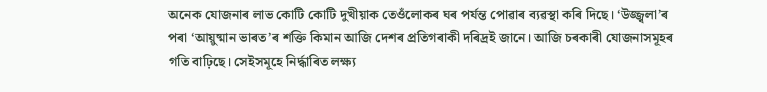অনেক যোজনাৰ লাভ কোটি কোটি দুখীয়াক তেওঁলোকৰ ঘৰ পৰ্যন্ত পোৱাৰ ব্যৱস্থা কৰি দিছে। ‘উজ্জ্বলা’ৰ পৰা ‘আয়ুষ্মান ভাৰত’ৰ শক্তি কিমান আজি দেশৰ প্ৰতিগৰাকী দৰিদ্ৰই জানে। আজি চৰকাৰী যোজনাসমূহৰ গতি বাঢ়িছে। সেইসমূহে নিৰ্দ্ধাৰিত লক্ষ্য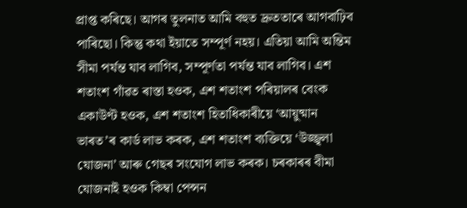প্ৰাপ্ত কৰিছে। আগৰ তুলনাত আমি বহুত দ্ৰুততাৰে আগবাঢ়িব পাৰিছো। কিন্তু কথা ইয়াতে সম্পূৰ্ণ নহয়। এতিয়া আমি অন্তিম সীমা পৰ্যন্ত যাব লাগিব, সম্পূৰ্ণতা পৰ্যন্ত যাব লাগিব। এশ শতাংশ গাঁৱত ৰাস্তা হওক, এশ শতাংশ পৰিয়ালৰ বেংক একাউণ্ট হওক, এশ শতাংশ হিতাধিকাৰীয়ে ‘আয়ুষ্মান ভাৰত’ৰ কাৰ্ড লাভ কৰক, এশ শতাংশ ব্যক্তিয়ে ‘উজ্জ্বলা যোজনা’ আৰু গেছৰ সংযোগ লাভ কৰক। চৰকাৰৰ বীমা যোজনাই হওক কিম্বা পেন্সন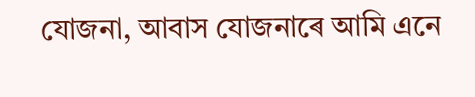যোজনা, আবাস যোজনাৰে আমি এনে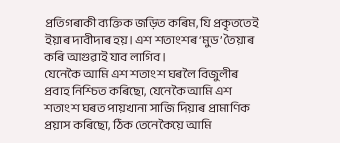প্ৰতিগৰাকী ব্যক্তিক জড়িত কৰিম, যি প্ৰকৃততেই ইয়াৰ দাবীদাৰ হয়। এশ শতাংশৰ ‘মুড’ তৈয়াৰ কৰি আগুৱাই যাব লাগিব।
যেনেকৈ আমি এশ শতাংশ ঘৰলৈ বিজুলীৰ প্ৰবাহ নিশ্চিত কৰিছো, যেনেকৈ আমি এশ শতাংশ ঘৰত পায়খানা সাজি দিয়াৰ প্ৰামাণিক প্ৰয়াস কৰিছো, ঠিক তেনেকৈয়ে আমি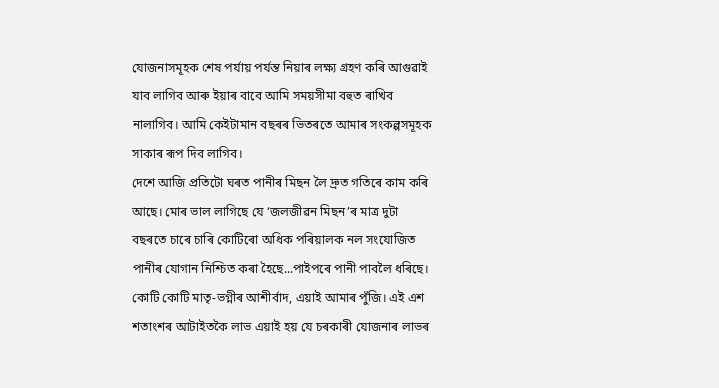যোজনাসমূহক শেষ পৰ্যায় পৰ্যন্ত নিয়াৰ লক্ষ্য গ্ৰহণ কৰি আগুৱাই যাব লাগিব আৰু ইয়াৰ বাবে আমি সময়সীমা বহুত ৰাখিব নালাগিব। আমি কেইটামান বছৰৰ ভিতৰতে আমাৰ সংকল্পসমূহক সাকাৰ ৰূপ দিব লাগিব।
দেশে আজি প্ৰতিটো ঘৰত পানীৰ মিছন লৈ দ্ৰুত গতিৰে কাম কৰি আছে। মোৰ ভাল লাগিছে যে ‘জলজীৱন মিছন’ৰ মাত্ৰ দুটা বছৰতে চাৰে চাৰি কোটিৰো অধিক পৰিয়ালক নল সংযোজিত পানীৰ যোগান নিশ্চিত কৰা হৈছে...পাইপৰে পানী পাবলৈ ধৰিছে। কোটি কোটি মাতৃ-ভগ্নীৰ আশীৰ্বাদ, এয়াই আমাৰ পুঁজি। এই এশ শতাংশৰ আটাইতকৈ লাভ এয়াই হয় যে চৰকাৰী যোজনাৰ লাভৰ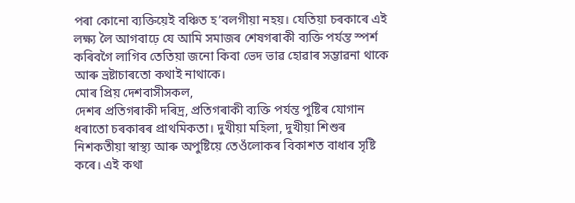পৰা কোনো ব্যক্তিয়েই বঞ্চিত হ’বলগীয়া নহয়। যেতিয়া চৰকাৰে এই লক্ষ্য লৈ আগবাঢ়ে যে আমি সমাজৰ শেষগৰাকী ব্যক্তি পৰ্যন্ত স্পৰ্শ কৰিবগৈ লাগিব তেতিয়া জনো কিবা ভেদ ভাৱ হোৱাৰ সম্ভাৱনা থাকে আৰু ভ্ৰষ্টাচাৰতো কথাই নাথাকে।
মোৰ প্ৰিয় দেশবাসীসকল,
দেশৰ প্ৰতিগৰাকী দৰিদ্ৰ, প্ৰতিগৰাকী ব্যক্তি পৰ্যন্ত পুষ্টিৰ যোগান ধৰাতো চৰকাৰৰ প্ৰাথমিকতা। দুখীয়া মহিলা, দুখীয়া শিশুৰ নিশকতীয়া স্বাস্থ্য আৰু অপুষ্টিয়ে তেওঁলোকৰ বিকাশত বাধাৰ সৃষ্টি কৰে। এই কথা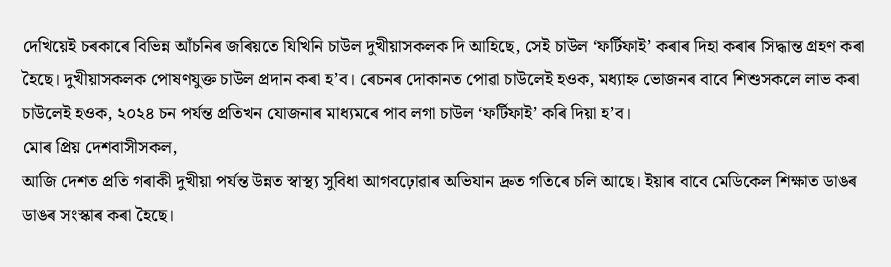দেখিয়েই চৰকাৰে বিভিন্ন আঁচনিৰ জৰিয়তে যিখিনি চাউল দুখীয়াসকলক দি আহিছে, সেই চাউল ‘ফৰ্টিফাই’ কৰাৰ দিহা কৰাৰ সিদ্ধান্ত গ্ৰহণ কৰা হৈছে। দুখীয়াসকলক পোষণযুক্ত চাউল প্ৰদান কৰা হ’ব। ৰেচনৰ দোকানত পোৱা চাউলেই হওক, মধ্যাহ্ন ভোজনৰ বাবে শিশুসকলে লাভ কৰা চাউলেই হওক, ২০২৪ চন পৰ্যন্ত প্ৰতিখন যোজনাৰ মাধ্যমৰে পাব লগা চাউল ‘ফৰ্টিফাই’ কৰি দিয়া হ’ব।
মোৰ প্ৰিয় দেশবাসীসকল,
আজি দেশত প্ৰতি গৰাকী দুখীয়া পৰ্যন্ত উন্নত স্বাস্থ্য সুবিধা আগবঢ়োৱাৰ অভিযান দ্ৰুত গতিৰে চলি আছে। ইয়াৰ বাবে মেডিকেল শিক্ষাত ডাঙৰ ডাঙৰ সংস্কাৰ কৰা হৈছে।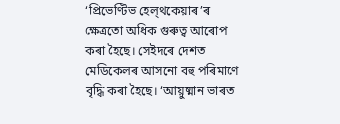‘প্ৰিভেণ্টিভ হেল্থকেয়াৰ’ৰ ক্ষেত্ৰতো অধিক গুৰুত্ব আৰোপ কৰা হৈছে। সেইদৰে দেশত মেডিকেলৰ আসনো বহু পৰিমাণে বৃদ্ধি কৰা হৈছে। ‘আয়ুষ্মান ভাৰত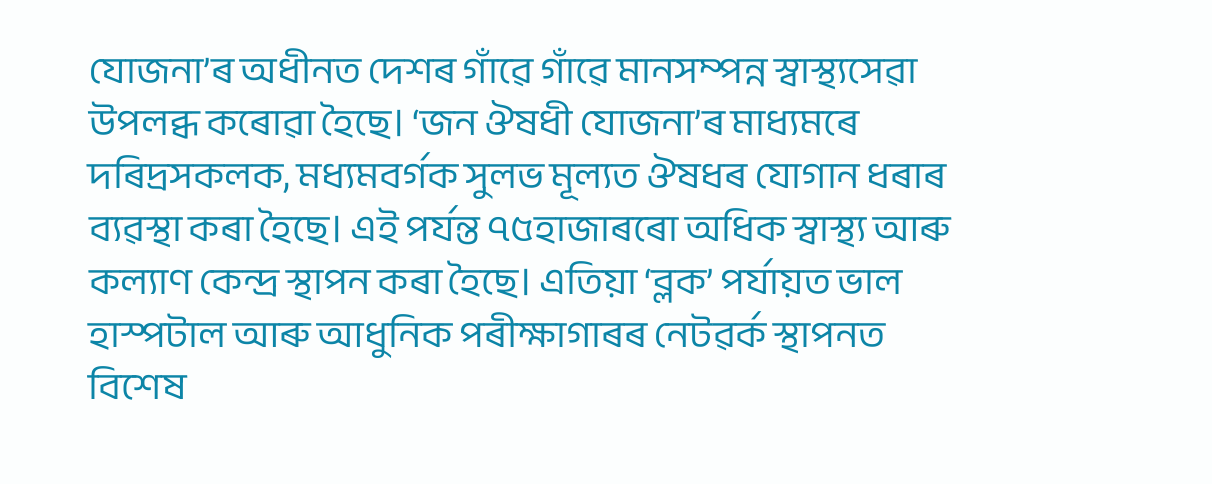যোজনা’ৰ অধীনত দেশৰ গাঁৱে গাঁৱে মানসম্পন্ন স্বাস্থ্যসেৱা উপলব্ধ কৰোৱা হৈছে। ‘জন ঔষধী যোজনা’ৰ মাধ্যমৰে দৰিদ্ৰসকলক, মধ্যমবৰ্গক সুলভ মূল্যত ঔষধৰ যোগান ধৰাৰ ব্যৱস্থা কৰা হৈছে। এই পৰ্যন্ত ৭৫হাজাৰৰো অধিক স্বাস্থ্য আৰু কল্যাণ কেন্দ্ৰ স্থাপন কৰা হৈছে। এতিয়া ‘ব্লক’ পৰ্যায়ত ভাল হাস্পটাল আৰু আধুনিক পৰীক্ষাগাৰৰ নেটৱৰ্ক স্থাপনত বিশেষ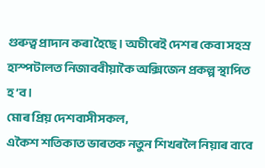গুৰুত্ব প্ৰাদান কৰা হৈছে। অচীৰেই দেশৰ কেবা সহস্ৰ হাস্পটালত নিজাববীয়াকৈ অক্সিজেন প্ৰকল্প স্থাপিত হ’ব।
মোৰ প্ৰিয় দেশবাসীসকল,
একৈশ শতিকাত ভাৰতক নতুন শিখৰলৈ নিয়াৰ বাবে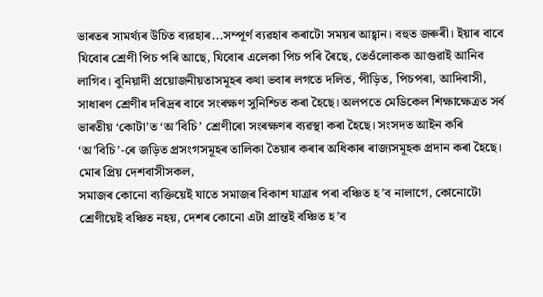ভাৰতৰ সামৰ্থ্যৰ উচিত ব্যৱহাৰ...সম্পূৰ্ণ ব্যৱহাৰ কৰাটো সময়ৰ আহ্বান। বহুত জৰুৰী। ইয়াৰ বাবে যিবোৰ শ্ৰেণী পিচ পৰি আছে, যিবোৰ এলেকা পিচ পৰি ৰৈছে, তেওঁলোকক আগুৱাই আনিব লাগিব। বুনিয়াদী প্ৰয়োজনীয়তাসমূহৰ কথা ভবাৰ লগতে দলিত, পীড়িত, পিচপৰা, আদিবাসী, সাধাৰণ শ্ৰেণীৰ দৰিদ্ৰৰ বাবে সংৰক্ষণ সুনিশ্চিত কৰা হৈছে। অলপতে মেডিকেল শিক্ষাক্ষেত্ৰত সৰ্ব ভাৰতীয় ‘কোটা’ত ‘অ’বিচি’ শ্ৰেণীৰো সংৰক্ষণৰ ব্যৱস্থা কৰা হৈছে। সংসদত আইন কৰি ‘অ’বিচি’-ৰে জড়িত প্ৰসংগসমূহৰ তালিকা তৈয়াৰ কৰাৰ অধিকাৰ ৰাজ্যসমূহক প্ৰদান কৰা হৈছে।
মোৰ প্ৰিয় দেশবাসীসকল,
সমাজৰ কোনো ব্যক্তিয়েই যাতে সমাজৰ বিকাশ যাত্ৰাৰ পৰা বঞ্চিত হ’ব নালাগে, কোনোটো শ্ৰেণীয়েই বঞ্চিত নহয়, দেশৰ কোনো এটা প্ৰান্তই বঞ্চিত হ’ব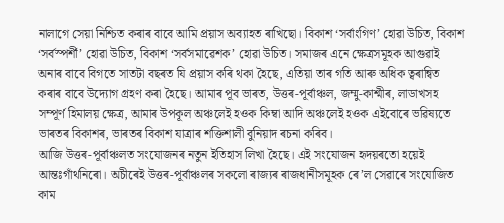নালাগে সেয়া নিশ্চিত কৰাৰ বাবে আমি প্ৰয়াস অব্যাহত ৰাখিছো। বিকাশ ‘সৰ্বাংগিণ’ হোৱা উচিত, বিকাশ ‘সৰ্বস্পৰ্শী’ হোৱা উচিত, বিকাশ ‘সৰ্বসমাৱেশক’ হোৱা উচিত। সমাজৰ এনে ক্ষেত্ৰসমূহক আগুৱাই অনাৰ বাবে বিগতে সাতটা বছৰত যি প্ৰয়াস কৰি থকা হৈছে, এতিয়া তাৰ গতি আৰু অধিক ত্বৰান্বিত কৰাৰ বাবে উদ্যোগ গ্ৰহণ কৰা হৈছে। আমাৰ পূব ভাৰত, উত্তৰ-পূৰ্বাঞ্চল, জম্মু-কাশ্মীৰ, লাডাখসহ সম্পূৰ্ণ হিমালয় ক্ষেত্ৰ, আমাৰ উপকূল অঞ্চলেই হওক কিম্বা আদি অঞ্চলেই হওক এইবোৰে ভৱিষ্যতে ভাৰতৰ বিকাশৰ, ভাৰতৰ বিকাশ যাত্ৰাৰ শক্তিশালী বুনিয়াদ ৰচনা কৰিব।
আজি উত্তৰ-পূৰ্বাঞ্চলত সংযোজনৰ নতুন ইতিহাস লিখা হৈছে। এই সংযোজন হৃদয়ৰতো হয়েই আন্তঃগাঁথনিৰো। অচীৰেই উত্তৰ-পূৰ্বাঞ্চলৰ সকলো ৰাজ্যৰ ৰাজধানীসমূহক ৰে’ল সেৱাৰে সংযোজিত কাম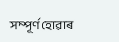সম্পূৰ্ণ হোৱাৰ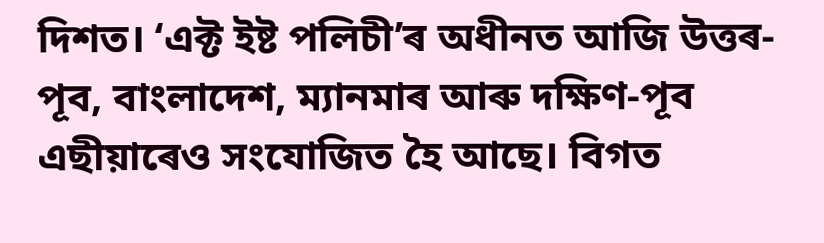দিশত। ‘এক্ট ইষ্ট পলিচী’ৰ অধীনত আজি উত্তৰ-পূব, বাংলাদেশ, ম্যানমাৰ আৰু দক্ষিণ-পূব এছীয়াৰেও সংযোজিত হৈ আছে। বিগত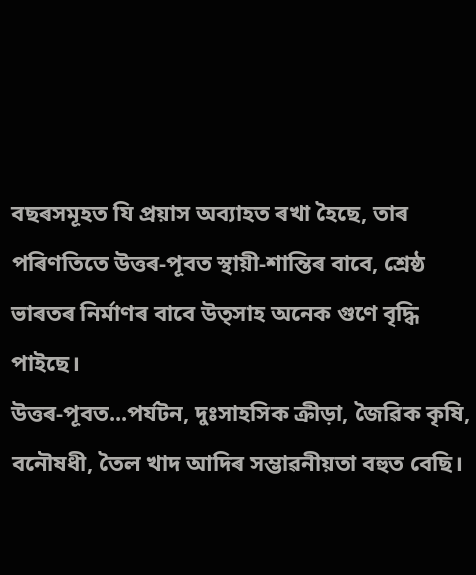বছৰসমূহত যি প্ৰয়াস অব্যাহত ৰখা হৈছে, তাৰ পৰিণতিতে উত্তৰ-পূবত স্থায়ী-শান্তিৰ বাবে, শ্ৰেষ্ঠ ভাৰতৰ নিৰ্মাণৰ বাবে উত্সাহ অনেক গুণে বৃদ্ধি পাইছে।
উত্তৰ-পূবত...পৰ্যটন, দুঃসাহসিক ক্ৰীড়া, জৈৱিক কৃষি, বনৌষধী, তৈল খাদ আদিৰ সম্ভাৱনীয়তা বহুত বেছি।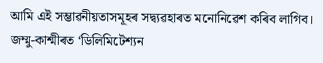আমি এই সম্ভাৱনীয়তাসমূহৰ সদ্ব্যৱহাৰত মনোনিৱেশ কৰিব লাগিব।
জম্মু-কাশ্মীৰত ‘ডিলিমিটেশ্যন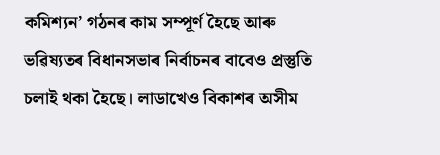কমিশ্যন’ গঠনৰ কাম সম্পূৰ্ণ হৈছে আৰু ভৱিষ্যতৰ বিধানসভাৰ নিৰ্বাচনৰ বাবেও প্ৰস্তুতি চলাই থকা হৈছে। লাডাখেও বিকাশৰ অসীম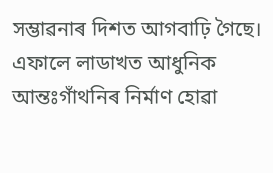সম্ভাৱনাৰ দিশত আগবাঢ়ি গৈছে। এফালে লাডাখত আধুনিক আন্তঃগাঁথনিৰ নিৰ্মাণ হোৱা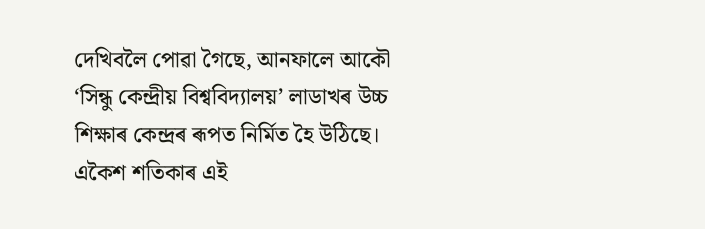দেখিবলৈ পোৱা গৈছে, আনফালে আকৌ ‘সিন্ধু কেন্দ্ৰীয় বিশ্ববিদ্যালয়’ লাডাখৰ উচ্চ শিক্ষাৰ কেন্দ্ৰৰ ৰূপত নিৰ্মিত হৈ উঠিছে।
একৈশ শতিকাৰ এই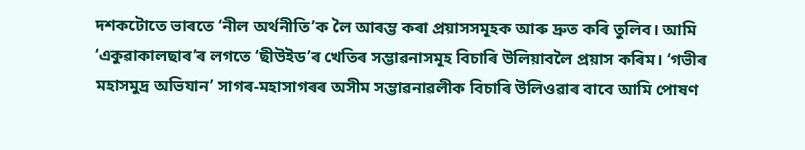দশকটোতে ভাৰতে ‘নীল অৰ্থনীতি’ক লৈ আৰম্ভ কৰা প্ৰয়াসসমূহক আৰু দ্ৰুত কৰি তুলিব। আমি ‘একুৱাকালছাৰ’ৰ লগতে ‘ছীউইড’ৰ খেতিৰ সম্ভাৱনাসমূহ বিচাৰি উলিয়াবলৈ প্ৰয়াস কৰিম। ‘গভীৰ মহাসমুদ্ৰ অভিযান’ সাগৰ-মহাসাগৰৰ অসীম সম্ভাৱনাৱলীক বিচাৰি উলিওৱাৰ বাবে আমি পোষণ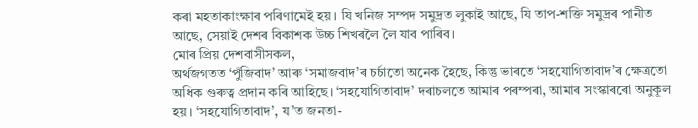কৰা মহতাকাংক্ষাৰ পৰিণামেই হয়। যি খনিজ সম্পদ সমুদ্ৰত লুকাই আছে, যি তাপ-শক্তি সমুদ্ৰৰ পানীত আছে, সেয়াই দেশৰ বিকাশক উচ্চ শিখৰলৈ লৈ যাব পাৰিব।
মোৰ প্ৰিয় দেশবাসীসকল,
অৰ্থজগতত ‘পুঁজিবাদ’ আৰু ‘সমাজবাদ’ৰ চৰ্চাতো অনেক হৈছে, কিন্তু ভাৰতে ‘সহযোগিতাবাদ’ৰ ক্ষেত্ৰতো অধিক গুৰুত্ব প্ৰদান কৰি আহিছে। ‘সহযোগিতাবাদ’ দৰাচলতে আমাৰ পৰম্পৰা, আমাৰ সংস্কাৰৰো অনুকূল হয়। ‘সহযোগিতাবাদ’, য’ত জনতা-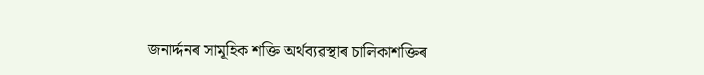জনাৰ্দ্দনৰ সামূহিক শক্তি অৰ্থব্যৱস্থাৰ চালিকাশক্তিৰ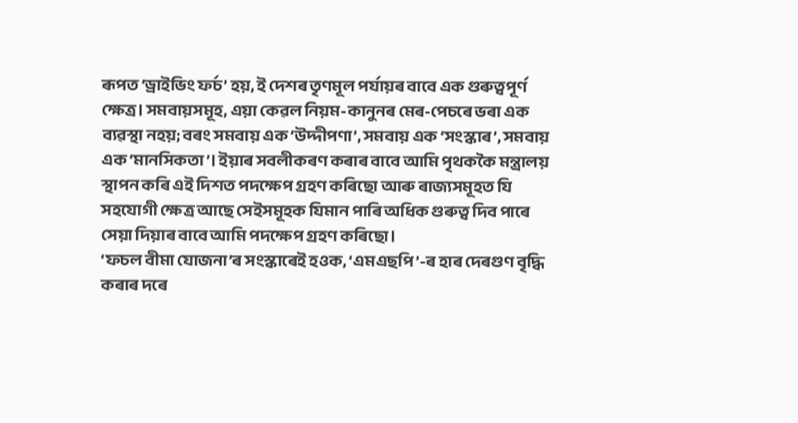ৰূপত ‘ড্ৰাইভিং ফৰ্চ’ হয়, ই দেশৰ তৃণমূল পৰ্যায়ৰ বাবে এক গুৰুত্বপূৰ্ণ ক্ষেত্ৰ। সমবায়সমূহ, এয়া কেৱল নিয়ম-কানুনৰ মেৰ-পেচৰে ভৰা এক ব্যৱস্থা নহয়; বৰং সমবায় এক ‘উদ্দীপণা’, সমবায় এক ‘সংস্কাৰ’, সমবায় এক ‘মানসিকতা’। ইয়াৰ সবলীকৰণ কৰাৰ বাবে আমি পৃথককৈ মন্ত্ৰালয় স্থাপন কৰি এই দিশত পদক্ষেপ গ্ৰহণ কৰিছো আৰু ৰাজ্যসমূহত যি সহযোগী ক্ষেত্ৰ আছে সেইসমূহক যিমান পাৰি অধিক গুৰুত্ব দিব পাৰে সেয়া দিয়াৰ বাবে আমি পদক্ষেপ গ্ৰহণ কৰিছো।
‘ফচল বীমা যোজনা’ৰ সংস্কাৰেই হওক, ‘এমএছপি’-ৰ হাৰ দেৰগুণ বৃদ্ধি কৰাৰ দৰে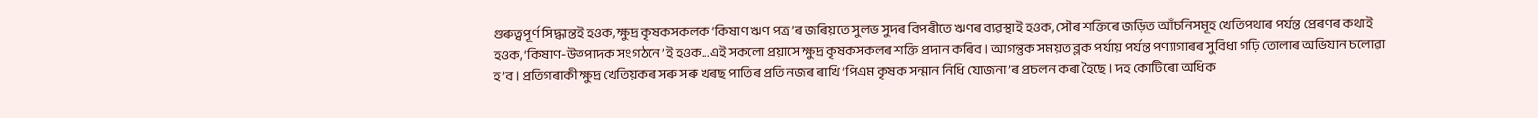গুৰুত্বপূৰ্ণ সিদ্ধান্তই হওক, ক্ষুদ্ৰ কৃষকসকলক ‘কিষাণ ঋণ পত্ৰ’ৰ জৰিয়তে সুলভ সুদৰ বিপৰীতে ঋণৰ ব্যৱস্থাই হওক, সৌৰ শক্তিৰে জড়িত আঁচনিসমূহ খেতিপথাৰ পৰ্যন্ত প্ৰেৰণৰ কথাই হওক, ‘কিষাণ-উত্পাদক সংগঠনে’ই হওক...এই সকলো প্ৰয়াসে ক্ষুদ্ৰ কৃষকসকলৰ শক্তি প্ৰদান কৰিব। আগন্তুক সময়ত ব্লক পৰ্যায় পৰ্যন্ত পণ্যাগাৰৰ সুবিধা গঢ়ি তোলাৰ অভিযান চলোৱা হ’ব। প্ৰতিগৰাকী ক্ষুদ্ৰ খেতিয়কৰ সৰু সৰু খৰছ পাতিৰ প্ৰতি নজৰ ৰাখি ‘পিএম কৃষক সন্মান নিধি যোজনা’ৰ প্ৰচলন কৰা হৈছে। দহ কোটিৰো অধিক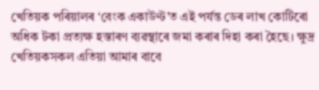খেতিয়ক পৰিয়ালৰ ‘বেংক একাউণ্ট’ত এই পৰ্যন্ত ডেৰ লাখ কোটিৰো অধিক টকা প্ৰত্যক্ষ হস্তাৰণ ব্যৱস্থাৰে জমা কৰাৰ দিহা কৰা হৈছে। ক্ষুদ্ৰ খেতিয়কসকল এতিয়া আমাৰ বাবে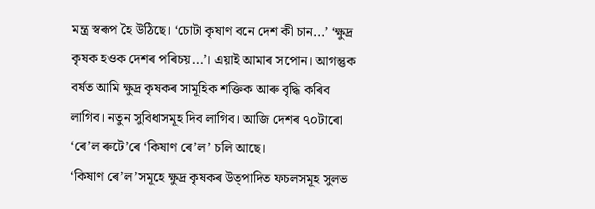মন্ত্ৰ স্বৰূপ হৈ উঠিছে। ‘চোটা কৃষাণ বনে দেশ কী চান...’ ‘ক্ষুদ্ৰ কৃষক হওক দেশৰ পৰিচয়...’। এয়াই আমাৰ সপোন। আগন্তুক বৰ্ষত আমি ক্ষুদ্ৰ কৃষকৰ সামূহিক শক্তিক আৰু বৃদ্ধি কৰিব লাগিব। নতুন সুবিধাসমূহ দিব লাগিব। আজি দেশৰ ৭০টাৰো ‘ৰে’ল ৰুটে’ৰে ‘কিষাণ ৰে’ল’ চলি আছে।
‘কিষাণ ৰে’ল’সমূহে ক্ষুদ্ৰ কৃষকৰ উত্পাদিত ফচলসমূহ সুলভ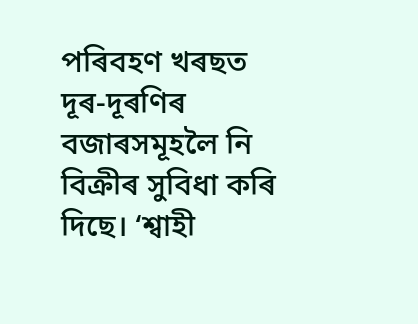পৰিবহণ খৰছত দূৰ-দূৰণিৰ বজাৰসমূহলৈ নি বিক্ৰীৰ সুবিধা কৰি দিছে। ‘শ্বাহী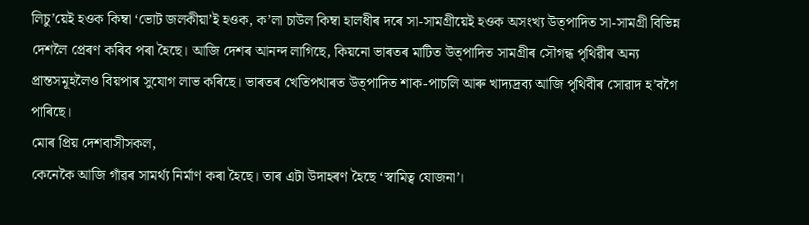লিচু’য়েই হওক কিম্বা ‘ভোট জলকীয়া’ই হওক, ক’লা চাউল কিম্বা হালধীৰ দৰে সা-সামগ্ৰীয়েই হওক অসংখ্য উত্পাদিত সা-সামগ্ৰী বিভিন্ন দেশলৈ প্ৰেৰণ কৰিব পৰা হৈছে। আজি দেশৰ আনন্দ লাগিছে, কিয়নো ভাৰতৰ মাটিত উত্পাদিত সামগ্ৰীৰ সৌগন্ধ পৃথিৱীৰ অন্য প্ৰান্তসমূহলৈও বিয়পাৰ সুযোগ লাভ কৰিছে। ভাৰতৰ খেতিপথাৰত উত্পাদিত শাক-পাচলি আৰু খাদ্যদ্ৰব্য আজি পৃথিবীৰ সোৱাদ হ’বগৈ পাৰিছে।
মোৰ প্ৰিয় দেশবাসীসকল,
কেনেকৈ আজি গাঁৱৰ সামৰ্থ্য নিৰ্মাণ কৰা হৈছে। তাৰ এটা উদাহৰণ হৈছে ‘স্বামিত্ব যোজনা’।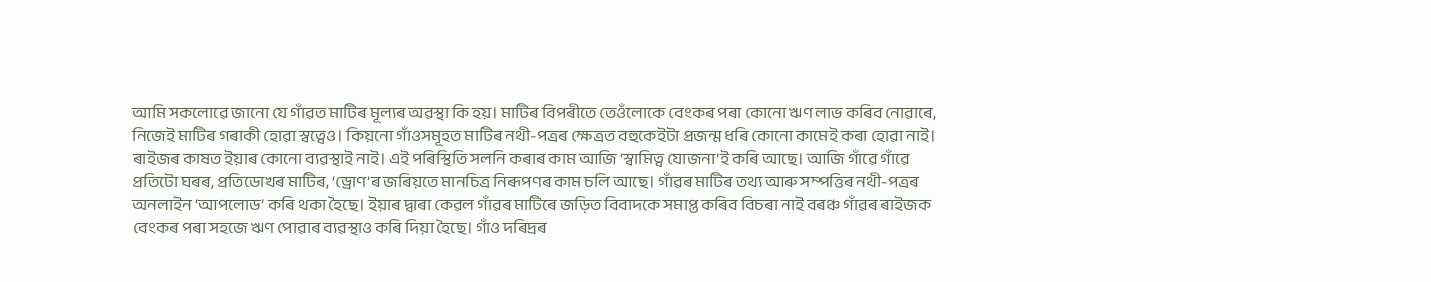আমি সকলোৱে জানো যে গাঁৱত মাটিৰ মূল্যৰ অৱস্থা কি হয়। মাটিৰ বিপৰীতে তেওঁলোকে বেংকৰ পৰা কোনো ঋণ লাভ কৰিব নোৱাৰে, নিজেই মাটিৰ গৰাকী হোৱা স্বত্বেও। কিয়নো গাঁওসমূহত মাটিৰ নথী-পত্ৰৰ ক্ষেত্ৰত বহুকেইটা প্ৰজন্ম ধৰি কোনো কামেই কৰা হোৱা নাই। ৰাইজৰ কাষত ইয়াৰ কোনো ব্যৱস্থাই নাই। এই পৰিস্থিতি সলনি কৰাৰ কাম আজি ‘স্বামিত্ব যোজনা’ই কৰি আছে। আজি গাঁৱে গাঁৱে প্ৰতিটো ঘৰৰ, প্ৰতিডোখৰ মাটিৰ, ‘ড্ৰোণ’ৰ জৰিয়তে মানচিত্ৰ নিৰূপণৰ কাম চলি আছে। গাঁৱৰ মাটিৰ তথ্য আৰু সম্পত্তিৰ নথী-পত্ৰৰ অনলাইন ‘আপলোড’ কৰি থকা হৈছে। ইয়াৰ দ্বাৰা কেৱল গাঁৱৰ মাটিৰে জড়িত বিবাদকে সমাপ্ত কৰিব বিচৰা নাই বৰঞ্চ গাঁৱৰ ৰাইজক বেংকৰ পৰা সহজে ঋণ পোৱাৰ ব্যৱস্থাও কৰি দিয়া হৈছে। গাঁও দৰিদ্ৰৰ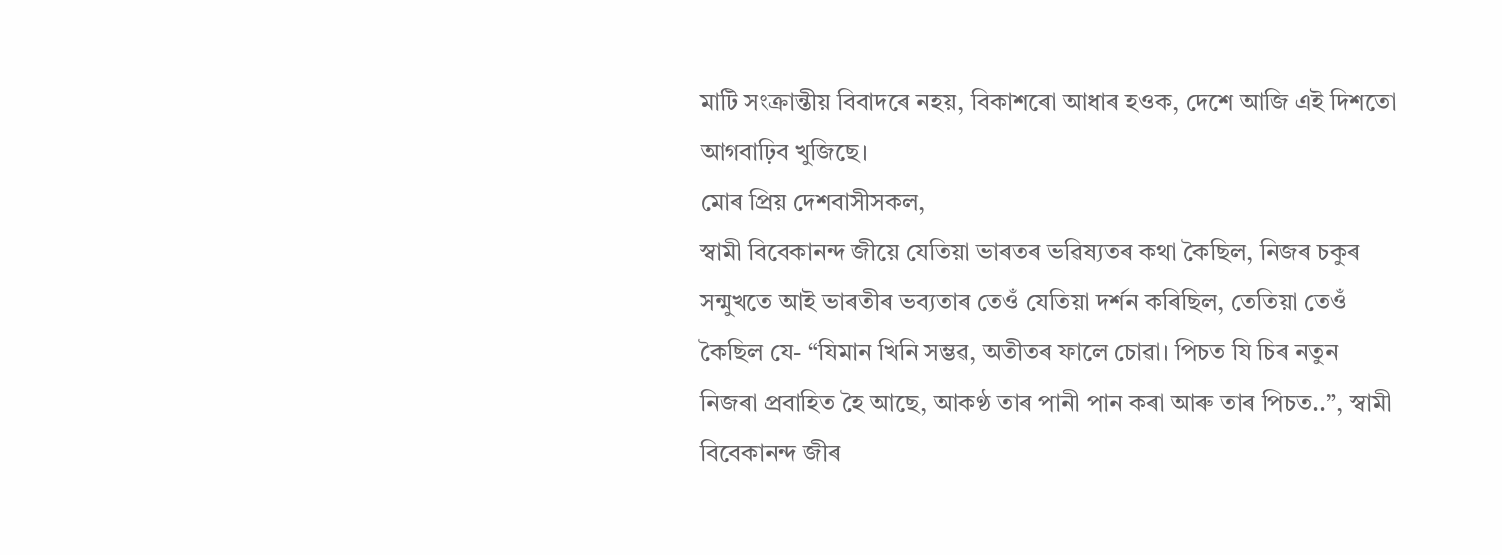মাটি সংক্ৰান্তীয় বিবাদৰে নহয়, বিকাশৰো আধাৰ হওক, দেশে আজি এই দিশতো আগবাঢ়িব খুজিছে।
মোৰ প্ৰিয় দেশবাসীসকল,
স্বামী বিবেকানন্দ জীয়ে যেতিয়া ভাৰতৰ ভৱিষ্যতৰ কথা কৈছিল, নিজৰ চকুৰ সন্মুখতে আই ভাৰতীৰ ভব্যতাৰ তেওঁ যেতিয়া দৰ্শন কৰিছিল, তেতিয়া তেওঁ কৈছিল যে- “যিমান খিনি সম্ভৱ, অতীতৰ ফালে চোৱা। পিচত যি চিৰ নতুন নিজৰা প্ৰবাহিত হৈ আছে, আকণ্ঠ তাৰ পানী পান কৰা আৰু তাৰ পিচত..”, স্বামী বিবেকানন্দ জীৰ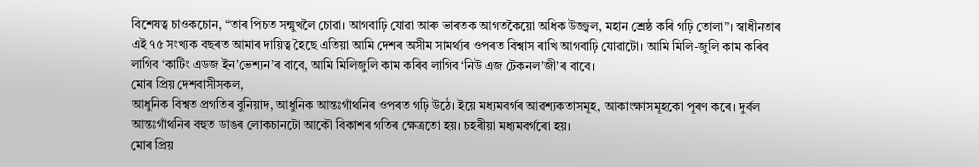বিশেষত্ব চাওকচোন, “তাৰ পিচত সন্মুখলৈ চোৱা। আগবাঢ়ি যোৱা আৰু ভাৰতক আগতকৈয়ো অধিক উজ্জ্বল, মহান শ্ৰেষ্ঠ কৰি গঢ়ি তোলা”। স্বাধীনতাৰ এই ৭৫ সংখ্যক বছৰত আমাৰ দায়িত্ব হৈছে এতিয়া আমি দেশৰ অসীম সামৰ্থ্যৰ ওপৰত বিশ্বাস ৰাখি আগবাঢ়ি যোৱাটো। আমি মিলি-জুলি কাম কৰিব লাগিব ‘কাটিং এডজ ইন’ভেশ্যন’ৰ বাবে, আমি মিলিজুলি কাম কৰিব লাগিব ‘নিউ এজ টেকনল’জী’ৰ বাবে।
মোৰ প্ৰিয় দেশবাসীসকল,
আধুনিক বিশ্বত প্ৰগতিৰ বুনিয়াদ, আধুনিক আন্তঃগাঁথনিৰ ওপৰত গঢ়ি উঠে। ইয়ে মধ্যমবৰ্গৰ আৱশ্যকতাসমূহ, আকাংক্ষাসমূহকো পূৰণ কৰে। দুৰ্বল আন্তঃগাঁথনিৰ বহুত ডাঙৰ লোকচানটো আকৌ বিকাশৰ গতিৰ ক্ষেত্ৰতো হয়। চহৰীয়া মধ্যমবৰ্গৰো হয়।
মোৰ প্ৰিয়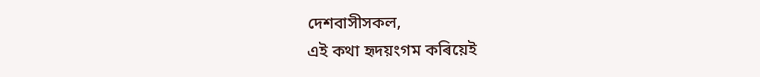দেশবাসীসকল,
এই কথা হৃদয়ংগম কৰিয়েই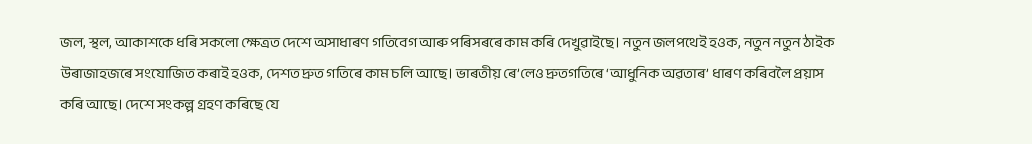জল, স্থল, আকাশকে ধৰি সকলো ক্ষেত্ৰত দেশে অসাধাৰণ গতিবেগ আৰু পৰিসৰৰে কাম কৰি দেখুৱাইছে। নতুন জলপথেই হওক, নতুন নতুন ঠাইক উৰাজাহজৰে সংযোজিত কৰাই হওক, দেশত দ্ৰুত গতিৰে কাম চলি আছে। ভাৰতীয় ৰে’লেও দ্ৰুতগতিৰে ‘আধুনিক অৱতাৰ’ ধাৰণ কৰিবলৈ প্ৰয়াস কৰি আছে। দেশে সংকল্প গ্ৰহণ কৰিছে যে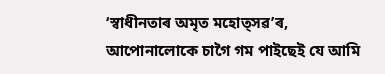‘স্বাধীনতাৰ অমৃত মহোত্সৱ’ৰ, আপোনালোকে চাগৈ গম পাইছেই যে আমি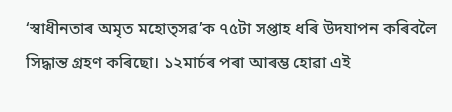‘স্বাধীনতাৰ অমৃত মহোত্সৱ’ক ৭৫টা সপ্তাহ ধৰি উদযাপন কৰিবলৈ সিদ্ধান্ত গ্ৰহণ কৰিছো। ১২মাৰ্চৰ পৰা আৰম্ভ হোৱা এই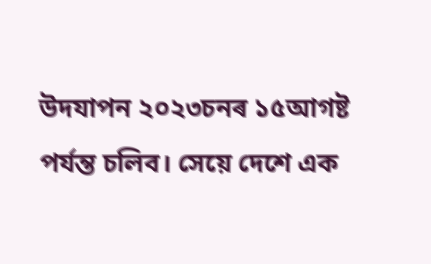উদযাপন ২০২৩চনৰ ১৫আগষ্ট পৰ্যন্ত চলিব। সেয়ে দেশে এক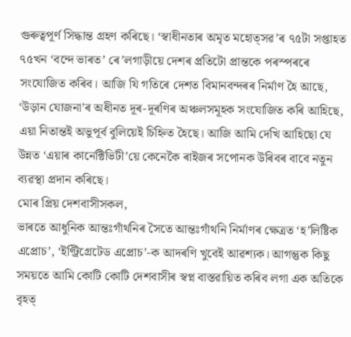গুৰুত্বপূৰ্ণ সিদ্ধান্ত গ্ৰহণ কৰিছে। ‘স্বাধীনতাৰ অমৃত মহোত্সৱ’ৰ ৭৫টা সপ্তাহত ৭৫খন ‘বন্দে ভাৰত’ ৰে’লগাড়ীয়ে দেশৰ প্ৰতিটো প্ৰান্তকে পৰস্পৰৰে সংযোজিত কৰিব। আজি যি গতিৰে দেশত বিমানবন্দৰৰ নিৰ্মাণ হৈ আছে, ‘উড়ান যোজনা’ৰ অধীনত দূৰ-দূৰণিৰ অঞ্চলসমূহক সংযোজিত কৰি আহিছে, এয়া নিতান্তই অভুপূৰ্ব বুলিয়েই চিহ্নিত হৈছে। আজি আমি দেখি আহিছো যে উন্নত ‘এয়াৰ কানেক্টিভিটী’য়ে কেনেকৈ ৰাইজৰ সপোনক উৰিবৰ বাবে নতুন ব্যৱস্থা প্ৰদান কৰিছে।
মোৰ প্ৰিয় দেশবাসীসকল,
ভাৰতে আধুনিক আন্তঃগাঁথনিৰ সৈতে আন্তঃগাঁথনি নিৰ্মাণৰ ক্ষেত্ৰত ‘হ’লিষ্টিক এপ্ৰোচ’, ‘ইণ্ট্ৰিগ্ৰেটেড এপ্ৰোচ’-ক আদৰণি খুবেই আৱশ্যক। আগন্তুক কিছু সময়তে আমি কোটি কোটি দেশবাসীৰ স্বপ্ন বাস্তৱায়িত কৰিব লগা এক অতিকে বৃহত্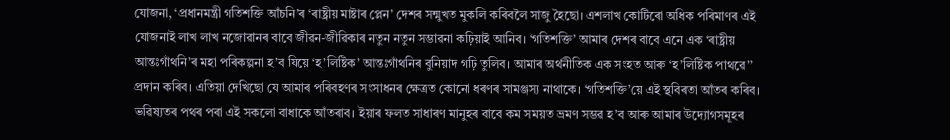যোজনা, ‘প্ৰধানমন্ত্ৰী গতিশক্তি আঁচনি’ৰ ‘ৰাষ্ট্ৰীয় মাষ্টাৰ প্লেন’ দেশৰ সন্মুখত মুকলি কৰিবলৈ সাজু হৈছো। এশলাখ কোটিৰো অধিক পৰিমাণৰ এই যোজনাই লাখ লাখ নজোৱানৰ বাবে জীৱন-জীৱিকাৰ নতুন নতুন সম্ভাৱনা কঢ়িয়াই আনিব। ‘গতিশক্তি’ আমাৰ দেশৰ বাবে এনে এক ‘ৰাষ্ট্ৰীয় আন্তঃগাঁথনি’ৰ মহা পৰিকল্পনা হ’ব যিয়ে ‘হ’লিষ্টিক’ আন্তঃগাঁথনিৰ বুনিয়াদ গঢ়ি তুলিব। আমাৰ অৰ্থনীতিক এক সংহত আৰু ‘হ’লিষ্টিক পাথৱে’’ প্ৰদান কৰিব। এতিয়া দেখিছো যে আমাৰ পৰিবহণৰ সংসাধনৰ ক্ষেত্ৰত কোনো ধৰণৰ সামঞ্জস্য নাথাকে। ‘গতিশক্তি’য়ে এই স্থবিৰতা আঁতৰ কৰিব। ভৱিষ্যতৰ পথৰ পৰা এই সকলো বাধাকে আঁতৰাব। ইয়াৰ ফলত সাধাৰণ মানুহৰ বাবে কম সময়ত ভ্ৰমণ সম্ভৱ হ’ব আৰু আমাৰ উদ্যোগসমূহৰ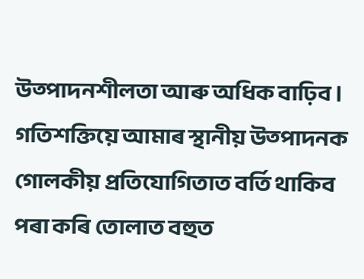উত্পাদনশীলতা আৰু অধিক বাঢ়িব। গতিশক্তিয়ে আমাৰ স্থানীয় উত্পাদনক গোলকীয় প্ৰতিযোগিতাত বৰ্তি থাকিব পৰা কৰি তোলাত বহুত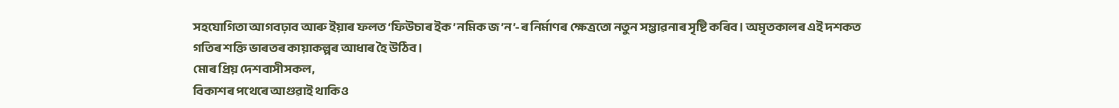সহযোগিতা আগবঢ়াব আৰু ইয়াৰ ফলত ‘ফিউচাৰ ইক’নমিক জ’ন’-ৰ নিৰ্মাণৰ ক্ষেত্ৰতো নতুন সম্ভাৱনাৰ সৃষ্টি কৰিব। অমৃতকালৰ এই দশকত গতিৰ শক্তি ভাৰতৰ কায়াকল্পৰ আধাৰ হৈ উঠিব।
মোৰ প্ৰিয় দেশবাসীসকল,
বিকাশৰ পথেৰে আগুৱাই থাকিও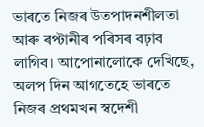ভাৰতে নিজৰ উতপাদনশীলতা আৰু ৰপ্টানীৰ পৰিসৰ বঢ়াব লাগিব। আপোনালোকে দেখিছে, অলপ দিন আগতেহে ভাৰতে নিজৰ প্ৰথমখন স্বদেশী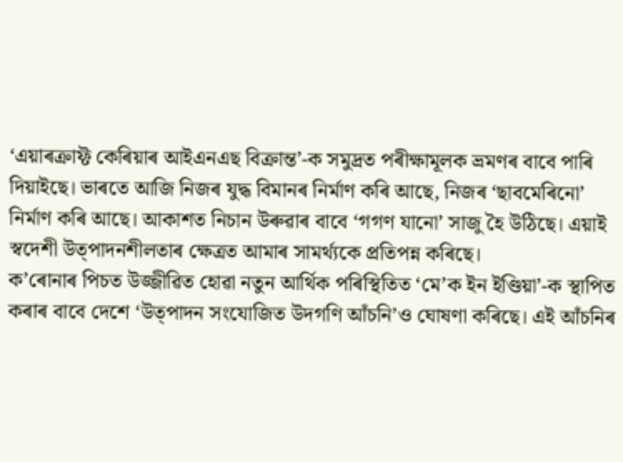‘এয়াৰক্ৰাফ্ট কেৰিয়াৰ আইএনএছ বিক্ৰান্ত’-ক সমুদ্ৰত পৰীক্ষামূলক ভ্ৰমণৰ বাবে পাৰি দিয়াইছে। ভাৰতে আজি নিজৰ যুদ্ধ বিমানৰ নিৰ্মাণ কৰি আছে, নিজৰ ‘ছাবমেৰিনো’ নিৰ্মাণ কৰি আছে। আকাশত নিচান উৰুৱাৰ বাবে ‘গগণ যানো’ সাজু হৈ উঠিছে। এয়াই স্বদেশী উত্পাদনশীলতাৰ ক্ষেত্ৰত আমাৰ সামৰ্থ্যকে প্ৰতিপন্ন কৰিছে।
ক’ৰোনাৰ পিচত উজ্জীৱিত হোৱা নতুন আৰ্থিক পৰিস্থিতিত ‘মে’ক ইন ইণ্ডিয়া’-ক স্থাপিত কৰাৰ বাবে দেশে ‘উত্পাদন সংযোজিত উদগণি আঁচনি’ও ঘোষণা কৰিছে। এই আঁচনিৰ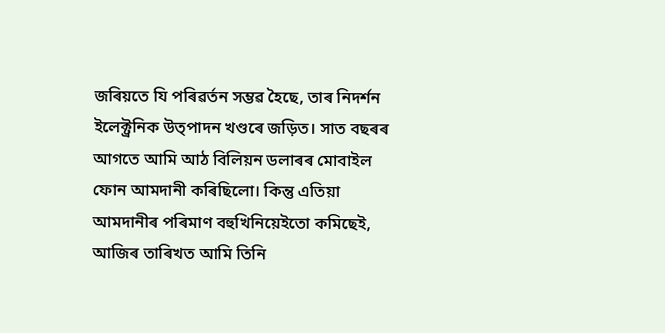জৰিয়তে যি পৰিৱৰ্তন সম্ভৱ হৈছে, তাৰ নিদৰ্শন ইলেক্ট্ৰনিক উত্পাদন খণ্ডৰে জড়িত। সাত বছৰৰ আগতে আমি আঠ বিলিয়ন ডলাৰৰ মোবাইল ফোন আমদানী কৰিছিলো। কিন্তু এতিয়া আমদানীৰ পৰিমাণ বহুখিনিয়েইতো কমিছেই, আজিৰ তাৰিখত আমি তিনি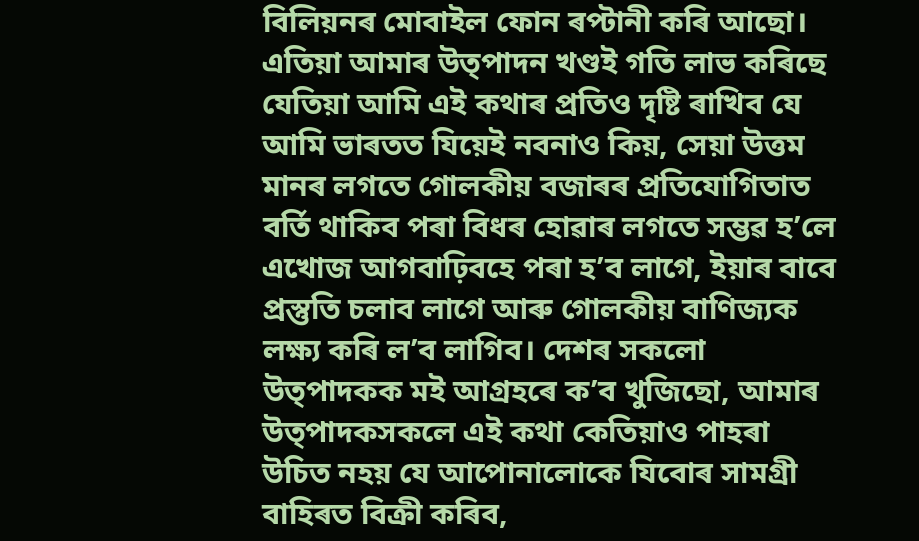বিলিয়নৰ মোবাইল ফোন ৰপ্টানী কৰি আছো।
এতিয়া আমাৰ উত্পাদন খণ্ডই গতি লাভ কৰিছে যেতিয়া আমি এই কথাৰ প্ৰতিও দৃষ্টি ৰাখিব যে আমি ভাৰতত যিয়েই নবনাও কিয়, সেয়া উত্তম মানৰ লগতে গোলকীয় বজাৰৰ প্ৰতিযোগিতাত বৰ্তি থাকিব পৰা বিধৰ হোৱাৰ লগতে সম্ভৱ হ’লে এখোজ আগবাঢ়িবহে পৰা হ’ব লাগে, ইয়াৰ বাবে প্ৰস্তুতি চলাব লাগে আৰু গোলকীয় বাণিজ্যক লক্ষ্য কৰি ল’ব লাগিব। দেশৰ সকলো উত্পাদকক মই আগ্ৰহৰে ক’ব খুজিছো, আমাৰ উত্পাদকসকলে এই কথা কেতিয়াও পাহৰা উচিত নহয় যে আপোনালোকে যিবোৰ সামগ্ৰী বাহিৰত বিক্ৰী কৰিব,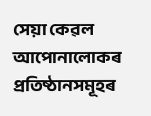সেয়া কেৱল আপোনালোকৰ প্ৰতিষ্ঠানসমূহৰ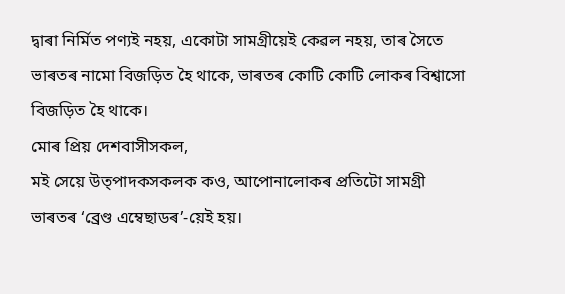দ্বাৰা নিৰ্মিত পণ্যই নহয়, একোটা সামগ্ৰীয়েই কেৱল নহয়, তাৰ সৈতে ভাৰতৰ নামো বিজড়িত হৈ থাকে, ভাৰতৰ কোটি কোটি লোকৰ বিশ্বাসো বিজড়িত হৈ থাকে।
মোৰ প্ৰিয় দেশবাসীসকল,
মই সেয়ে উত্পাদকসকলক কও, আপোনালোকৰ প্ৰতিটো সামগ্ৰী ভাৰতৰ ‘ব্ৰেণ্ড এম্বেছাডৰ’-য়েই হয়।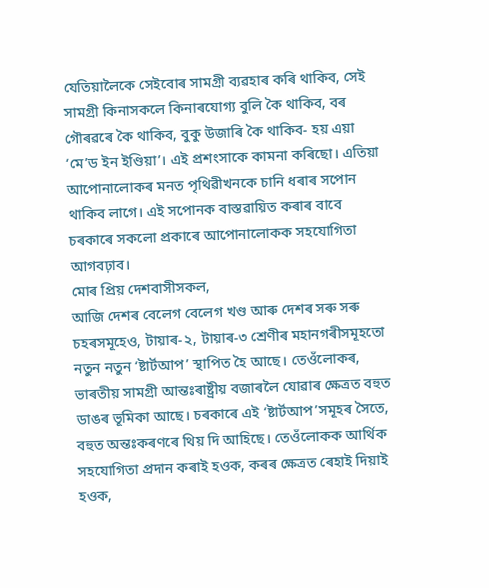যেতিয়ালৈকে সেইবোৰ সামগ্ৰী ব্যৱহাৰ কৰি থাকিব, সেই সামগ্ৰী কিনাসকলে কিনাৰযোগ্য বুলি কৈ থাকিব, বৰ গৌৰৱৰে কৈ থাকিব, বুকু উজাৰি কৈ থাকিব- হয় এয়া ‘মে’ড ইন ইণ্ডিয়া’। এই প্ৰশংসাকে কামনা কৰিছো। এতিয়া আপোনালোকৰ মনত পৃথিৱীখনকে চানি ধৰাৰ সপোন থাকিব লাগে। এই সপোনক বাস্তৱায়িত কৰাৰ বাবে চৰকাৰে সকলো প্ৰকাৰে আপোনালোকক সহযোগিতা আগবঢ়াব।
মোৰ প্ৰিয় দেশবাসীসকল,
আজি দেশৰ বেলেগ বেলেগ খণ্ড আৰু দেশৰ সৰু সৰু চহৰসমূহেও, টায়াৰ-২, টায়াৰ-৩ শ্ৰেণীৰ মহানগৰীসমূহতো নতুন নতুন ‘ষ্টাৰ্টআপ’ স্থাপিত হৈ আছে। তেওঁলোকৰ, ভাৰতীয় সামগ্ৰী আন্তঃৰাষ্ট্ৰীয় বজাৰলৈ যোৱাৰ ক্ষেত্ৰত বহুত ডাঙৰ ভূমিকা আছে। চৰকাৰে এই ‘ষ্টাৰ্টআপ’সমূহৰ সৈতে, বহুত অন্তঃকৰণৰে থিয় দি আহিছে। তেওঁলোকক আৰ্থিক সহযোগিতা প্ৰদান কৰাই হওক, কৰৰ ক্ষেত্ৰত ৰেহাই দিয়াই হওক,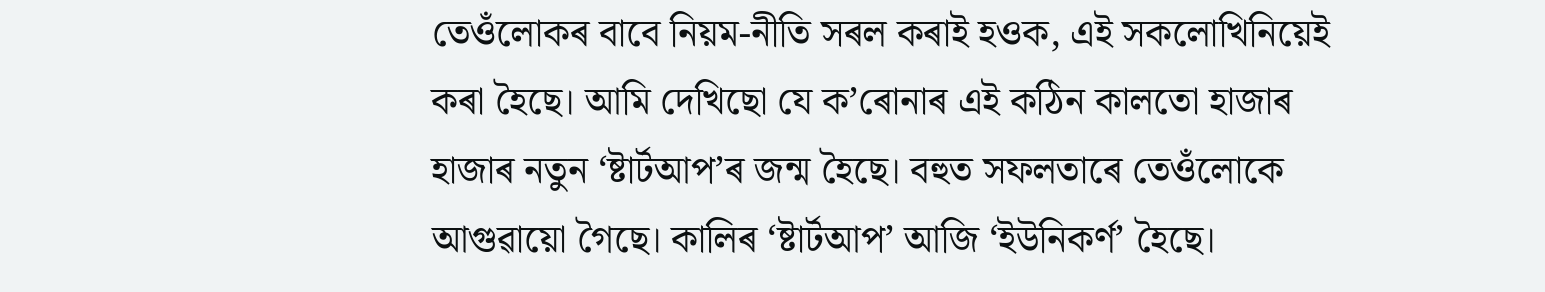তেওঁলোকৰ বাবে নিয়ম-নীতি সৰল কৰাই হওক, এই সকলোখিনিয়েই কৰা হৈছে। আমি দেখিছো যে ক’ৰোনাৰ এই কঠিন কালতো হাজাৰ হাজাৰ নতুন ‘ষ্টাৰ্টআপ’ৰ জন্ম হৈছে। বহুত সফলতাৰে তেওঁলোকে আগুৱায়ো গৈছে। কালিৰ ‘ষ্টাৰ্টআপ’ আজি ‘ইউনিকৰ্ণ’ হৈছে।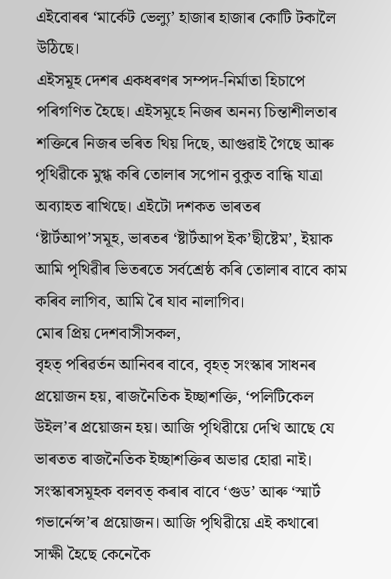এইবোৰৰ ‘মাৰ্কেট ভেল্যু’ হাজাৰ হাজাৰ কোটি টকালৈ উঠিছে।
এইসমূহ দেশৰ একধৰণৰ সম্পদ-নিৰ্মাতা হিচাপে পৰিগণিত হৈছে। এইসমূহে নিজৰ অনন্য চিন্তাশীলতাৰ শক্তিৰে নিজৰ ভৰিত থিয় দিছে, আগুৱাই গৈছে আৰু পৃথিৱীকে মুগ্ধ কৰি তোলাৰ সপোন বুকুত বান্ধি যাত্ৰা অব্যাহত ৰাখিছে। এইটো দশকত ভাৰতৰ ‘ষ্টাৰ্টআপ’সমূহ, ভাৰতৰ ‘ষ্টাৰ্টআপ ইক’ছীষ্টেম’, ইয়াক আমি পৃথিৱীৰ ভিতৰতে সৰ্বশ্ৰেষ্ঠ কৰি তোলাৰ বাবে কাম কৰিব লাগিব, আমি ৰৈ যাব নালাগিব।
মোৰ প্ৰিয় দেশবাসীসকল,
বৃহত্ পৰিৱৰ্তন আনিবৰ বাবে, বৃহত্ সংস্কাৰ সাধনৰ প্ৰয়োজন হয়, ৰাজনৈতিক ইচ্ছাশক্তি, ‘পলিটিকেল উইল’ৰ প্ৰয়োজন হয়। আজি পৃথিৱীয়ে দেখি আছে যে ভাৰতত ৰাজনৈতিক ইচ্ছাশক্তিৰ অভাৱ হোৱা নাই। সংস্কাৰসমূহক বলবত্ কৰাৰ বাবে ‘গুড’ আৰু ‘স্মাৰ্ট গভাৰ্নেন্স’ৰ প্ৰয়োজন। আজি পৃথিৱীয়ে এই কথাৰো সাক্ষী হৈছে কেনেকৈ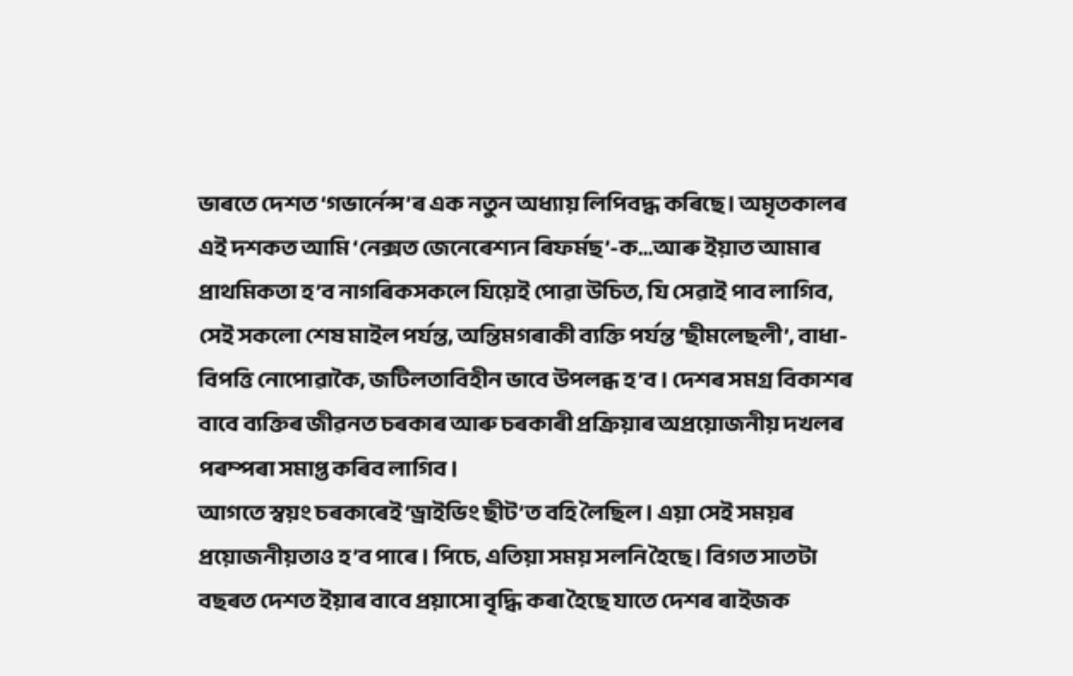ভাৰতে দেশত ‘গভাৰ্নেন্স’ৰ এক নতুন অধ্যায় লিপিবদ্ধ কৰিছে। অমৃতকালৰ এই দশকত আমি ‘নেক্সত জেনেৰেশ্যন ৰিফৰ্মছ’-ক...আৰু ইয়াত আমাৰ প্ৰাথমিকতা হ’ব নাগৰিকসকলে যিয়েই পোৱা উচিত, যি সেৱাই পাব লাগিব, সেই সকলো শেষ মাইল পৰ্যন্ত, অন্তিমগৰাকী ব্যক্তি পৰ্যন্ত ‘ছীমলেছলী’, বাধা-বিপত্তি নোপোৱাকৈ, জটিলতাবিহীন ভাবে উপলব্ধ হ’ব। দেশৰ সমগ্ৰ বিকাশৰ বাবে ব্যক্তিৰ জীৱনত চৰকাৰ আৰু চৰকাৰী প্ৰক্ৰিয়াৰ অপ্ৰয়োজনীয় দখলৰ পৰম্পৰা সমাপ্ত কৰিব লাগিব।
আগতে স্বয়ং চৰকাৰেই ‘ড্ৰাইভিং ছীট’ত বহি লৈছিল। এয়া সেই সময়ৰ প্ৰয়োজনীয়তাও হ’ব পাৰে। পিচে, এতিয়া সময় সলনি হৈছে। বিগত সাতটা বছৰত দেশত ইয়াৰ বাবে প্ৰয়াসো বৃদ্ধি কৰা হৈছে যাতে দেশৰ ৰাইজক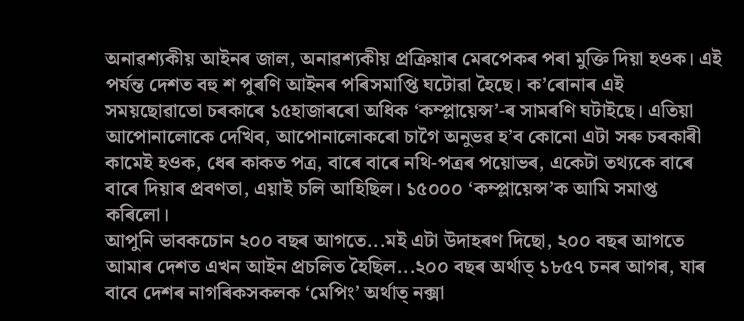অনাৱশ্যকীয় আইনৰ জাল, অনাৱশ্যকীয় প্ৰক্ৰিয়াৰ মেৰপেকৰ পৰা মুক্তি দিয়া হওক। এই পৰ্যন্ত দেশত বহু শ পুৰণি আইনৰ পৰিসমাপ্তি ঘটোৱা হৈছে। ক’ৰোনাৰ এই সময়ছোৱাতো চৰকাৰে ১৫হাজাৰৰো অধিক ‘কম্প্লায়েন্স’-ৰ সামৰণি ঘটাইছে। এতিয়া আপোনালোকে দেখিব, আপোনালোকৰো চাগৈ অনুভৱ হ’ব কোনো এটা সৰু চৰকাৰী কামেই হওক, ধেৰ কাকত পত্ৰ, বাৰে বাৰে নথি-পত্ৰৰ পয়োভৰ, একেটা তথ্যকে বাৰে বাৰে দিয়াৰ প্ৰবণতা, এয়াই চলি আহিছিল। ১৫০০০ ‘কম্প্লায়েন্স’ক আমি সমাপ্ত কৰিলো।
আপুনি ভাবকচোন ২০০ বছৰ আগতে...মই এটা উদাহৰণ দিছো, ২০০ বছৰ আগতে আমাৰ দেশত এখন আইন প্ৰচলিত হৈছিল...২০০ বছৰ অৰ্থাত্ ১৮৫৭ চনৰ আগৰ, যাৰ বাবে দেশৰ নাগৰিকসকলক ‘মেপিং’ অৰ্থাত্ নক্সা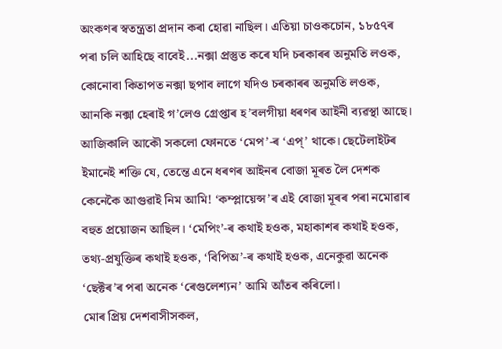অংকণৰ স্বতন্ত্ৰতা প্ৰদান কৰা হোৱা নাছিল। এতিয়া চাওকচোন, ১৮৫৭ৰ পৰা চলি আহিছে বাবেই...নক্সা প্ৰস্তুত কৰে যদি চৰকাৰৰ অনুমতি লওক, কোনোবা কিতাপত নক্সা ছপাব লাগে যদিও চৰকাৰৰ অনুমতি লওক, আনকি নক্সা হেৰাই গ’লেও গ্ৰেপ্তাৰ হ’বলগীয়া ধৰণৰ আইনী ব্যৱস্থা আছে। আজিকালি আকৌ সকলো ফোনতে ‘মেপ’-ৰ ‘এপ্’ থাকে। ছেটেলাইটৰ ইমানেই শক্তি যে, তেন্তে এনে ধৰণৰ আইনৰ বোজা মূৰত লৈ দেশক কেনেকৈ আগুৱাই নিম আমি! ‘কম্প্লায়েন্স’ৰ এই বোজা মূৰৰ পৰা নমোৱাৰ বহুত প্ৰয়োজন আছিল। ‘মেপিং’-ৰ কথাই হওক, মহাকাশৰ কথাই হওক, তথ্য-প্ৰযুক্তিৰ কথাই হওক, ‘বিপিঅ’-ৰ কথাই হওক, এনেকুৱা অনেক ‘ছেক্টৰ’ৰ পৰা অনেক ‘ৰেগুলেশ্যন’ আমি আঁতৰ কৰিলো।
মোৰ প্ৰিয় দেশবাসীসকল,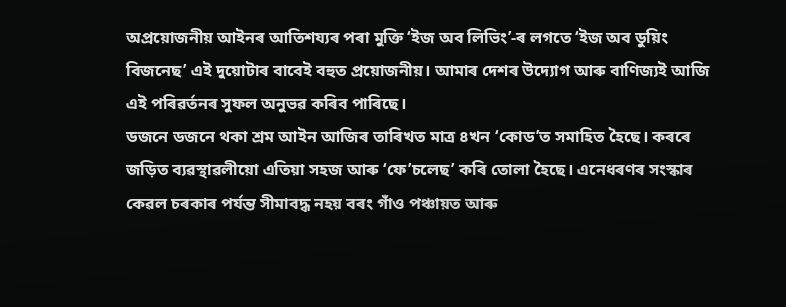অপ্ৰয়োজনীয় আইনৰ আতিশয্যৰ পৰা মুক্তি ‘ইজ অব লিভিং’-ৰ লগতে ‘ইজ অব ডুয়িং বিজনেছ’ এই দুয়োটাৰ বাবেই বহুত প্ৰয়োজনীয়। আমাৰ দেশৰ উদ্যোগ আৰু বাণিজ্যই আজি এই পৰিৱৰ্তনৰ সুফল অনুভৱ কৰিব পাৰিছে।
ডজনে ডজনে থকা শ্ৰম আইন আজিৰ তাৰিখত মাত্ৰ ৪খন ‘কোড’ত সমাহিত হৈছে। কৰৰে জড়িত ব্যৱস্থাৱলীয়ো এতিয়া সহজ আৰু ‘ফে’চলেছ’ কৰি তোলা হৈছে। এনেধৰণৰ সংস্কাৰ কেৱল চৰকাৰ পৰ্যন্ত সীমাবদ্ধ নহয় বৰং গাঁও পঞ্চায়ত আৰু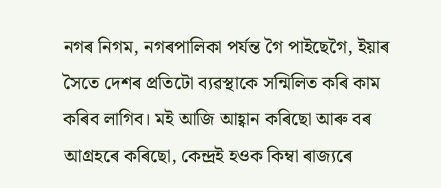নগৰ নিগম, নগৰপালিকা পৰ্যন্ত গৈ পাইছেগৈ, ইয়াৰ সৈতে দেশৰ প্ৰতিটো ব্যৱস্থাকে সন্মিলিত কৰি কাম কৰিব লাগিব। মই আজি আহ্বান কৰিছো আৰু বৰ আগ্ৰহৰে কৰিছো, কেন্দ্ৰই হওক কিম্বা ৰাজ্যৰে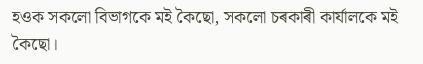হওক সকলো বিভাগকে মই কৈছো, সকলো চৰকাৰী কাৰ্যালকে মই কৈছো।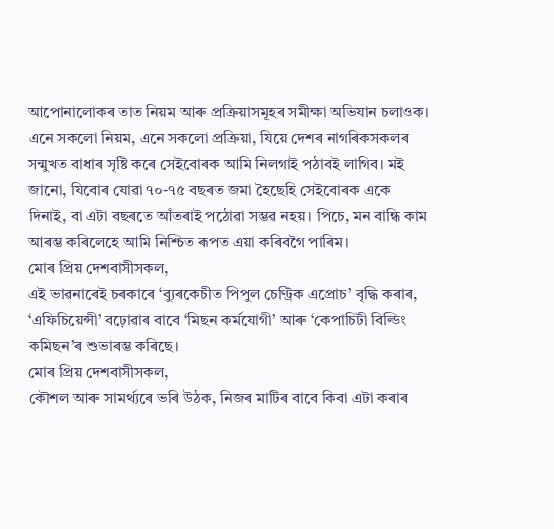আপোনালোকৰ তাত নিয়ম আৰু প্ৰক্ৰিয়াসমূহৰ সমীক্ষা অভিযান চলাওক। এনে সকলো নিয়ম, এনে সকলো প্ৰক্ৰিয়া, যিয়ে দেশৰ নাগৰিকসকলৰ সন্মুখত বাধাৰ সৃষ্টি কৰে সেইবোৰক আমি নিলগাই পঠাবই লাগিব। মই জানো, যিবোৰ যোৱা ৭০-৭৫ বছৰত জমা হৈছেহি সেইবোৰক একে দিনাই, বা এটা বছৰতে আঁতৰাই পঠোৱা সম্ভৱ নহয়। পিচে, মন বান্ধি কাম আৰম্ভ কৰিলেহে আমি নিশ্চিত ৰূপত এয়া কৰিবগৈ পাৰিম।
মোৰ প্ৰিয় দেশবাসীসকল,
এই ভাৱনাৰেই চৰকাৰে ‘ব্যুৰকেচীত পিপুল চেণ্ট্ৰিক এপ্ৰোচ’ বৃদ্ধি কৰাৰ, ‘এফিচিয়েন্সী’ বঢ়োৱাৰ বাবে ‘মিছন কৰ্মযোগী’ আৰু ‘কেপাচিটী বিল্ডিং কমিছন’ৰ শুভাৰম্ভ কৰিছে।
মোৰ প্ৰিয় দেশবাসীসকল,
কৌশল আৰু সামৰ্থ্যৰে ভৰি উঠক, নিজৰ মাটিৰ বাবে কিবা এটা কৰাৰ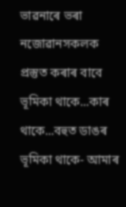ভাৱনাৰে ভৰা নজোৱানসকলক প্ৰস্তুত কৰাৰ বাবে ভূমিকা থাকে...কাৰ থাকে...বহুত ডাঙৰ ভূমিকা থাকে- আমাৰ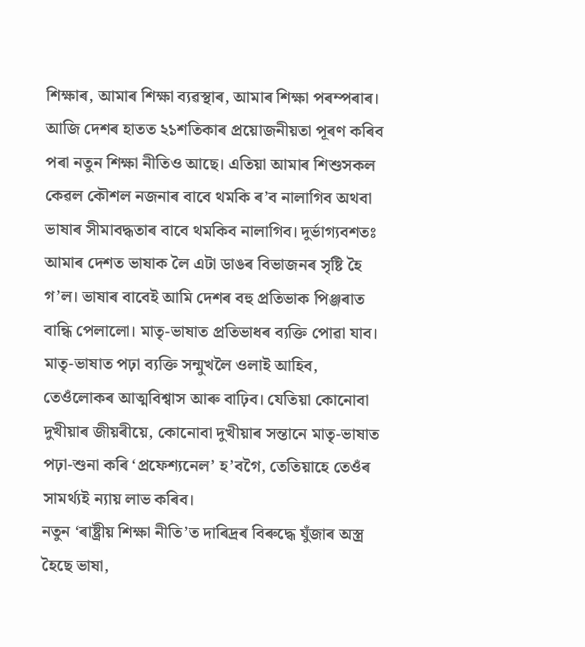শিক্ষাৰ, আমাৰ শিক্ষা ব্যৱস্থাৰ, আমাৰ শিক্ষা পৰম্পৰাৰ। আজি দেশৰ হাতত ২১শতিকাৰ প্ৰয়োজনীয়তা পূৰণ কৰিব পৰা নতুন শিক্ষা নীতিও আছে। এতিয়া আমাৰ শিশুসকল কেৱল কৌশল নজনাৰ বাবে থমকি ৰ’ব নালাগিব অথবা ভাষাৰ সীমাবদ্ধতাৰ বাবে থমকিব নালাগিব। দুৰ্ভাগ্যবশতঃ আমাৰ দেশত ভাষাক লৈ এটা ডাঙৰ বিভাজনৰ সৃষ্টি হৈ গ’ল। ভাষাৰ বাবেই আমি দেশৰ বহু প্ৰতিভাক পিঞ্জৰাত বান্ধি পেলালো। মাতৃ-ভাষাত প্ৰতিভাধৰ ব্যক্তি পোৱা যাব। মাতৃ-ভাষাত পঢ়া ব্যক্তি সন্মুখলৈ ওলাই আহিব, তেওঁলোকৰ আত্মবিশ্বাস আৰু বাঢ়িব। যেতিয়া কোনোবা দুখীয়াৰ জীয়ৰীয়ে, কোনোবা দুখীয়াৰ সন্তানে মাতৃ-ভাষাত পঢ়া-শুনা কৰি ‘প্ৰফেশ্যনেল’ হ’বগৈ, তেতিয়াহে তেওঁৰ সামৰ্থ্যই ন্যায় লাভ কৰিব।
নতুন ‘ৰাষ্ট্ৰীয় শিক্ষা নীতি’ত দাৰিদ্ৰৰ বিৰুদ্ধে যুঁজাৰ অস্ত্ৰ হৈছে ভাষা,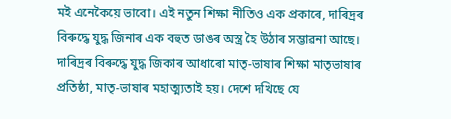মই এনেকৈয়ে ভাবো। এই নতুন শিক্ষা নীতিও এক প্ৰকাৰে, দাৰিদ্ৰৰ বিৰুদ্ধে যুদ্ধ জিনাৰ এক বহুত ডাঙৰ অস্ত্ৰ হৈ উঠাৰ সম্ভাৱনা আছে। দাৰিদ্ৰৰ বিৰুদ্ধে যুদ্ধ জিকাৰ আধাৰো মাতৃ-ভাষাৰ শিক্ষা মাতৃভাষাৰ প্ৰতিষ্ঠা, মাতৃ-ভাষাৰ মহাত্ম্যতাই হয়। দেশে দখিছে যে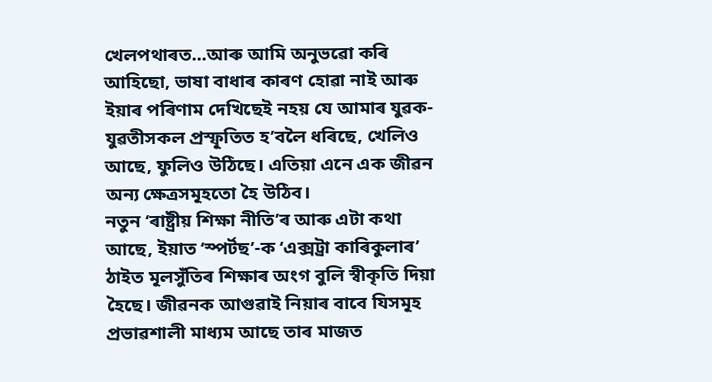খেলপথাৰত...আৰু আমি অনুভৱো কৰি আহিছো, ভাষা বাধাৰ কাৰণ হোৱা নাই আৰু ইয়াৰ পৰিণাম দেখিছেই নহয় যে আমাৰ যুৱক-যুৱতীসকল প্ৰস্ফূতিত হ’বলৈ ধৰিছে, খেলিও আছে, ফুলিও উঠিছে। এতিয়া এনে এক জীৱন অন্য ক্ষেত্ৰসমূহতো হৈ উঠিব।
নতুন ‘ৰাষ্ট্ৰীয় শিক্ষা নীতি’ৰ আৰু এটা কথা আছে, ইয়াত ‘স্পৰ্টছ’-ক ‘এক্সট্ৰা কাৰিকুলাৰ’ ঠাইত মূলসুঁতিৰ শিক্ষাৰ অংগ বুলি স্বীকৃতি দিয়া হৈছে। জীৱনক আগুৱাই নিয়াৰ বাবে যিসমূহ প্ৰভাৱশালী মাধ্যম আছে তাৰ মাজত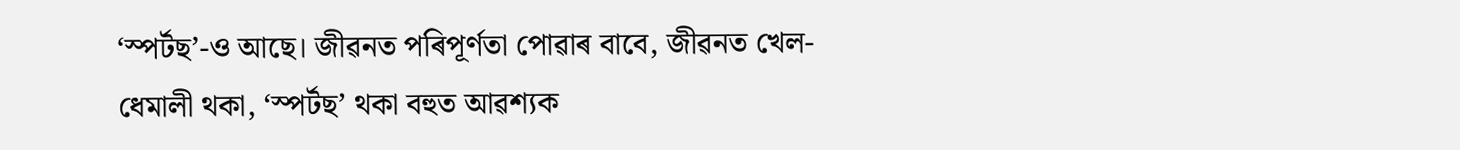‘স্পৰ্টছ’-ও আছে। জীৱনত পৰিপূৰ্ণতা পোৱাৰ বাবে, জীৱনত খেল-ধেমালী থকা, ‘স্পৰ্টছ’ থকা বহুত আৱশ্যক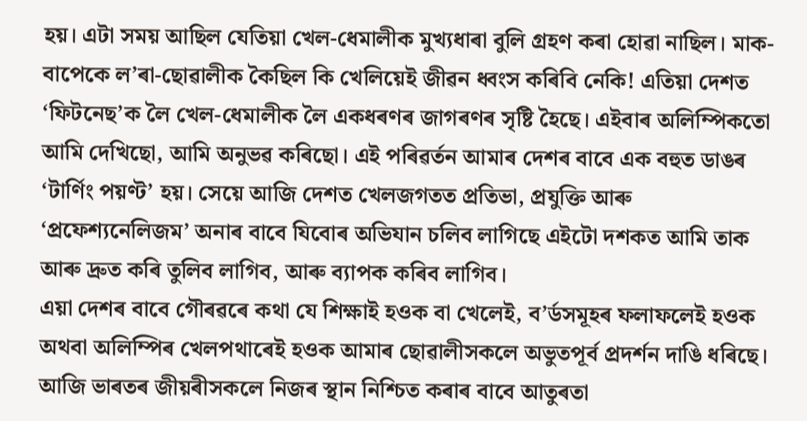হয়। এটা সময় আছিল যেতিয়া খেল-ধেমালীক মুখ্যধাৰা বুলি গ্ৰহণ কৰা হোৱা নাছিল। মাক-বাপেকে ল’ৰা-ছোৱালীক কৈছিল কি খেলিয়েই জীৱন ধ্বংস কৰিবি নেকি! এতিয়া দেশত ‘ফিটনেছ’ক লৈ খেল-ধেমালীক লৈ একধৰণৰ জাগৰণৰ সৃষ্টি হৈছে। এইবাৰ অলিম্পিকতো আমি দেখিছো, আমি অনুভৱ কৰিছো। এই পৰিৱৰ্তন আমাৰ দেশৰ বাবে এক বহুত ডাঙৰ ‘টাৰ্ণিং পয়ণ্ট’ হয়। সেয়ে আজি দেশত খেলজগতত প্ৰতিভা, প্ৰযুক্তি আৰু ‘প্ৰফেশ্যনেলিজম’ অনাৰ বাবে যিবোৰ অভিযান চলিব লাগিছে এইটো দশকত আমি তাক আৰু দ্ৰুত কৰি তুলিব লাগিব, আৰু ব্যাপক কৰিব লাগিব।
এয়া দেশৰ বাবে গৌৰৱৰে কথা যে শিক্ষাই হওক বা খেলেই, ব’ৰ্ডসমূহৰ ফলাফলেই হওক অথবা অলিম্পিৰ খেলপথাৰেই হওক আমাৰ ছোৱালীসকলে অভুতপূৰ্ব প্ৰদৰ্শন দাঙি ধৰিছে। আজি ভাৰতৰ জীয়ৰীসকলে নিজৰ স্থান নিশ্চিত কৰাৰ বাবে আতুৰতা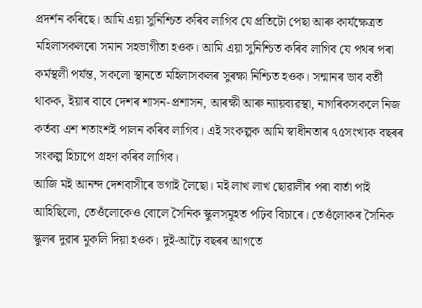প্ৰদৰ্শন কৰিছে। আমি এয়া সুনিশ্চিত কৰিব লাগিব যে প্ৰতিটো পেছা আৰু কাৰ্যক্ষেত্ৰত মহিলাসকলৰো সমান সহভাগীতা হওক। আমি এয়া সুনিশ্চিত কৰিব লাগিব যে পথৰ পৰা কৰ্মস্থলী পৰ্যন্ত, সকলো স্থানতে মহিলাসকলৰ সুৰক্ষা নিশ্চিত হওক। সন্মানৰ ভাব বৰ্তী থাকক, ইয়াৰ বাবে দেশৰ শাসন-প্ৰশাসন, আৰক্ষী আৰু ন্যায়ব্যৱস্থা, নাগৰিকসকলে নিজ কৰ্তব্য এশ শতাংশই পালন কৰিব লাগিব। এই সংকল্পক আমি স্বাধীনতাৰ ৭৫সংখ্যক বছৰৰ সংকল্প হিচাপে গ্ৰহণ কৰিব লাগিব।
আজি মই আনন্দ দেশবাসীৰে ভগাই লৈছো। মই লাখ লাখ ছোৱালীৰ পৰা বাৰ্তা পাই আহিছিলো, তেওঁলোকেও বোলে সৈনিক স্কুলসমূহত পঢ়িব বিচাৰে। তেওঁলোকৰ সৈনিক স্কুলৰ দুৱাৰ মুকলি দিয়া হওক। দুই-আঢ়ৈ বছৰৰ আগতে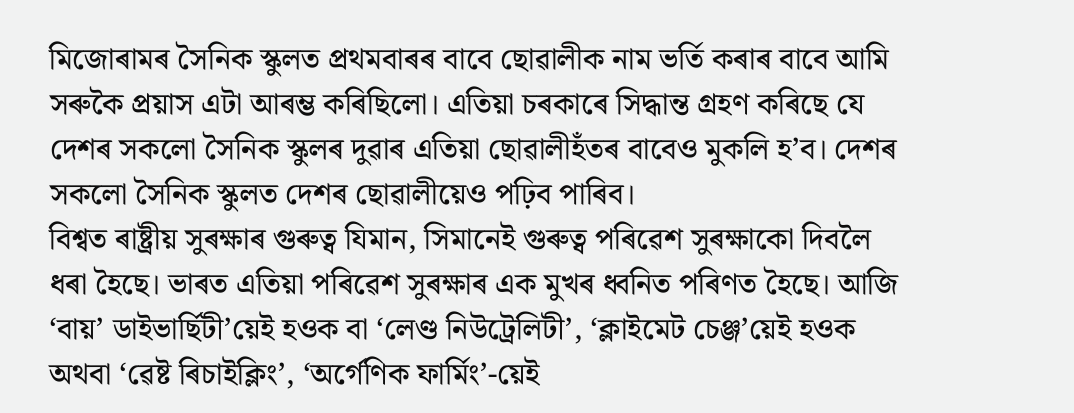মিজোৰামৰ সৈনিক স্কুলত প্ৰথমবাৰৰ বাবে ছোৱালীক নাম ভৰ্তি কৰাৰ বাবে আমি সৰুকৈ প্ৰয়াস এটা আৰম্ভ কৰিছিলো। এতিয়া চৰকাৰে সিদ্ধান্ত গ্ৰহণ কৰিছে যে দেশৰ সকলো সৈনিক স্কুলৰ দুৱাৰ এতিয়া ছোৱালীহঁতৰ বাবেও মুকলি হ’ব। দেশৰ সকলো সৈনিক স্কুলত দেশৰ ছোৱালীয়েও পঢ়িব পাৰিব।
বিশ্বত ৰাষ্ট্ৰীয় সুৰক্ষাৰ গুৰুত্ব যিমান, সিমানেই গুৰুত্ব পৰিৱেশ সুৰক্ষাকো দিবলৈ ধৰা হৈছে। ভাৰত এতিয়া পৰিৱেশ সুৰক্ষাৰ এক মুখৰ ধ্বনিত পৰিণত হৈছে। আজি ‘বায়’ ডাইভাৰ্ছিটী’য়েই হওক বা ‘লেণ্ড নিউট্ৰেলিটী’, ‘ক্লাইমেট চেঞ্জ’য়েই হওক অথবা ‘ৱেষ্ট ৰিচাইক্লিং’, ‘অৰ্গেণিক ফাৰ্মিং’-য়েই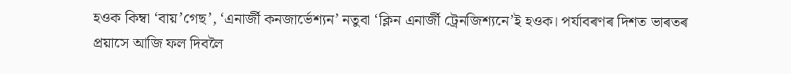হওক কিম্বা ‘বায়’গেছ’, ‘এনাৰ্জী কনজাৰ্ভেশ্যন’ নতুবা ‘ক্লিন এনাৰ্জী ট্ৰেনজিশ্যনে’ই হওক। পৰ্যাবৰণৰ দিশত ভাৰতৰ প্ৰয়াসে আজি ফল দিবলৈ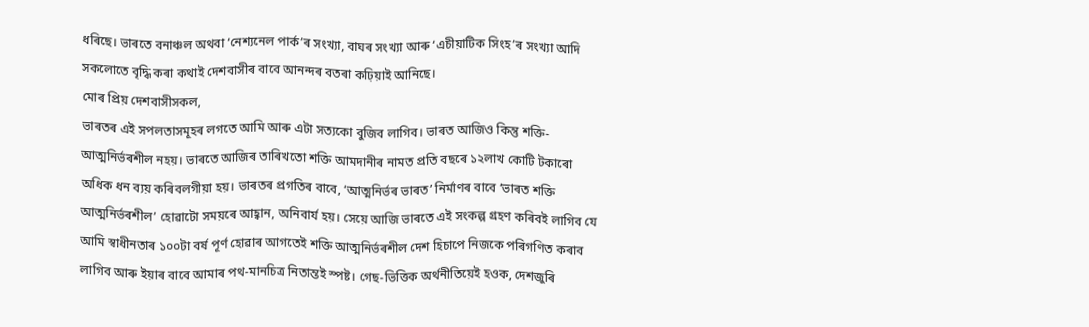ধৰিছে। ভাৰতে বনাঞ্চল অথবা ‘নেশ্যনেল পাৰ্ক’ৰ সংখ্যা, বাঘৰ সংখ্যা আৰু ‘এচীয়াটিক সিংহ’ৰ সংখ্যা আদি সকলোতে বৃদ্ধি কৰা কথাই দেশবাসীৰ বাবে আনন্দৰ বতৰা কঢ়িয়াই আনিছে।
মোৰ প্ৰিয় দেশবাসীসকল,
ভাৰতৰ এই সপলতাসমূহৰ লগতে আমি আৰু এটা সত্যকো বুজিব লাগিব। ভাৰত আজিও কিন্তু শক্তি-আত্মনিৰ্ভৰশীল নহয়। ভাৰতে আজিৰ তাৰিখতো শক্তি আমদানীৰ নামত প্ৰতি বছৰে ১২লাখ কোটি টকাৰো অধিক ধন ব্যয় কৰিবলগীয়া হয়। ভাৰতৰ প্ৰগতিৰ বাবে, ‘আত্মনিৰ্ভৰ ভাৰত’ নিৰ্মাণৰ বাবে ‘ভাৰত শক্তি আত্মনিৰ্ভৰশীল’ হোৱাটো সময়ৰে আহ্বান, অনিবাৰ্য হয়। সেয়ে আজি ভাৰতে এই সংকল্প গ্ৰহণ কৰিবই লাগিব যে আমি স্বাধীনতাৰ ১০০টা বৰ্ষ পূৰ্ণ হোৱাৰ আগতেই শক্তি আত্মনিৰ্ভৰশীল দেশ হিচাপে নিজকে পৰিগণিত কৰাব লাগিব আৰু ইয়াৰ বাবে আমাৰ পথ-মানচিত্ৰ নিতান্তই স্পষ্ট। গেছ-ভিত্তিক অৰ্থনীতিয়েই হওক, দেশজুৰি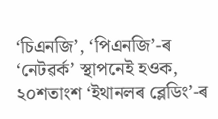‘চিএনজি’, ‘পিএনজি’-ৰ ‘নেটৱৰ্ক’ স্থাপনেই হওক, ২০শতাংশ ‘ইথানলৰ ব্লেডিং’-ৰ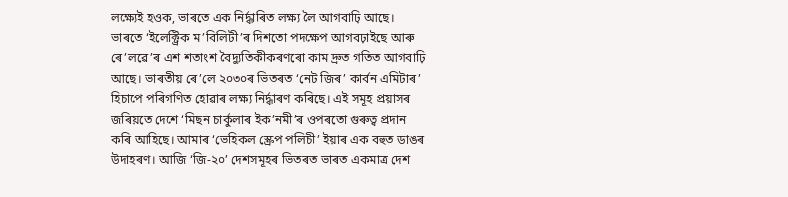লক্ষ্যেই হওক, ভাৰতে এক নিৰ্দ্ধাৰিত লক্ষ্য লৈ আগবাঢ়ি আছে। ভাৰতে ‘ইলেক্ট্ৰিক ম’বিলিটী’ৰ দিশতো পদক্ষেপ আগবঢ়াইছে আৰু ৰে’লৱে’ৰ এশ শতাংশ বৈদ্যুতিকীকৰণৰো কাম দ্ৰুত গতিত আগবাঢ়ি আছে। ভাৰতীয় ৰে’লে ২০৩০ৰ ভিতৰত ‘নেট জিৰ’ কাৰ্বন এমিটাৰ’ হিচাপে পৰিগণিত হোৱাৰ লক্ষ্য নিৰ্দ্ধাৰণ কৰিছে। এই সমূহ প্ৰয়াসৰ জৰিয়তে দেশে ‘মিছন চাৰ্কুলাৰ ইক’নমী’ৰ ওপৰতো গুৰুত্ব প্ৰদান কৰি আহিছে। আমাৰ ‘ভেহিকল স্ক্ৰেপ পলিচী’ ইয়াৰ এক বহুত ডাঙৰ উদাহৰণ। আজি ‘জি-২০’ দেশসমূহৰ ভিতৰত ভাৰত একমাত্ৰ দেশ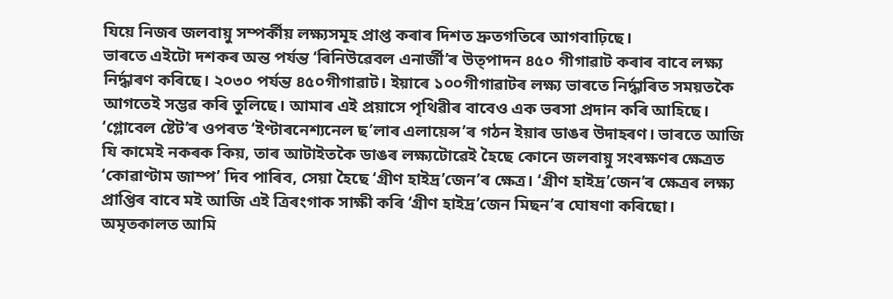যিয়ে নিজৰ জলবায়ু সম্পৰ্কীয় লক্ষ্যসমূহ প্ৰাপ্ত কৰাৰ দিশত দ্ৰুতগতিৰে আগবাঢ়িছে।
ভাৰতে এইটো দশকৰ অন্ত পৰ্যন্ত ‘ৰিনিউৱেবল এনাৰ্জী’ৰ উত্পাদন ৪৫০ গীগাৱাট কৰাৰ বাবে লক্ষ্য নিৰ্দ্ধাৰণ কৰিছে। ২০৩০ পৰ্যন্ত ৪৫০গীগাৱাট। ইয়াৰে ১০০গীগাৱাটৰ লক্ষ্য ভাৰতে নিৰ্দ্ধাৰিত সময়তকৈ আগতেই সম্ভৱ কৰি তুলিছে। আমাৰ এই প্ৰয়াসে পৃথিৱীৰ বাবেও এক ভৰসা প্ৰদান কৰি আহিছে। ‘গ্লোবেল ষ্টেট’ৰ ওপৰত ‘ইণ্টাৰনেশ্যনেল ছ’লাৰ এলায়েন্স’ৰ গঠন ইয়াৰ ডাঙৰ উদাহৰণ। ভাৰতে আজি যি কামেই নকৰক কিয়, তাৰ আটাইতকৈ ডাঙৰ লক্ষ্যটোৱেই হৈছে কোনে জলবায়ু সংৰক্ষণৰ ক্ষেত্ৰত ‘কোৱাণ্টাম জাম্প’ দিব পাৰিব, সেয়া হৈছে ‘গ্ৰীণ হাইদ্ৰ’জেন’ৰ ক্ষেত্ৰ। ‘গ্ৰীণ হাইদ্ৰ’জেন’ৰ ক্ষেত্ৰৰ লক্ষ্য প্ৰাপ্তিৰ বাবে মই আজি এই ত্ৰিৰংগাক সাক্ষী কৰি ‘গ্ৰীণ হাইদ্ৰ’জেন মিছন’ৰ ঘোষণা কৰিছো। অমৃতকালত আমি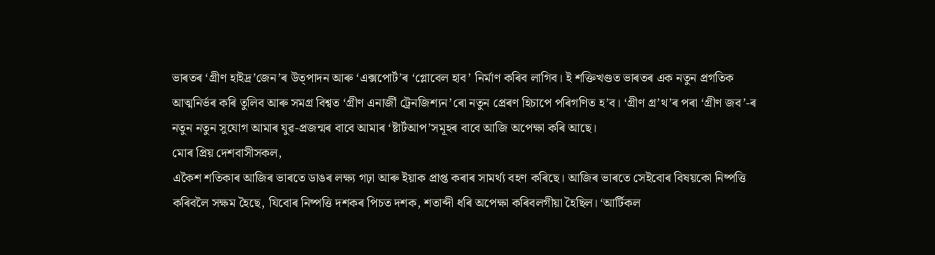ভাৰতৰ ‘গ্ৰীণ হাইদ্ৰ’জেন’ৰ উত্পাদন আৰু ‘এক্সপোৰ্ট’ৰ ‘গ্লোবেল হাব’ নিৰ্মাণ কৰিব লাগিব। ই শক্তিখণ্ডত ভাৰতৰ এক নতুন প্ৰগতিক আত্মনিৰ্ভৰ কৰি তুলিব আৰু সমগ্ৰ বিশ্বত ‘গ্ৰীণ এনাৰ্জী ট্ৰেনজিশ্যন’ৰো নতুন প্ৰেৰণ হিচাপে পৰিগণিত হ’ব। ‘গ্ৰীণ গ্ৰ’থ’ৰ পৰা ‘গ্ৰীণ জব’-ৰ নতুন নতুন সুযোগ আমাৰ যুৱ-প্ৰজন্মৰ বাবে আমাৰ ‘ষ্টাৰ্টআপ’সমূহৰ বাবে আজি অপেক্ষা কৰি আছে।
মোৰ প্ৰিয় দেশবাসীসকল,
একৈশ শতিকাৰ আজিৰ ভাৰতে ডাঙৰ লক্ষ্য গঢ়া আৰু ইয়াক প্ৰাপ্ত কৰাৰ সামৰ্থ্য বহণ কৰিছে। আজিৰ ভাৰতে সেইবোৰ বিষয়কো নিষ্পত্তি কৰিবলৈ সক্ষম হৈছে, যিবোৰ নিষ্পত্তি দশকৰ পিচত দশক, শতাব্দী ধৰি অপেক্ষা কৰিবলগীয়া হৈছিল। ‘আৰ্টিকল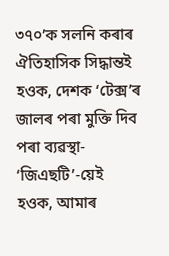৩৭০’ক সলনি কৰাৰ ঐতিহাসিক সিদ্ধান্তই হওক, দেশক ‘টেক্স’ৰ জালৰ পৰা মুক্তি দিব পৰা ব্যৱস্থা- ‘জিএছটি’-য়েই হওক, আমাৰ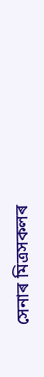সেনাৰ মিত্ৰসকলৰ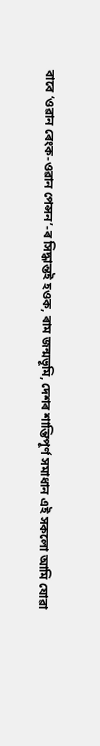বাবে ‘ওৱান ৰেংক-ওৱান পেন্সন’-ৰ সিদ্ধান্তই হওক, ৰাম জন্মভূমি, দেশৰ শান্তিপূৰ্ণ সমাধান এই সকলো আমি যোৱা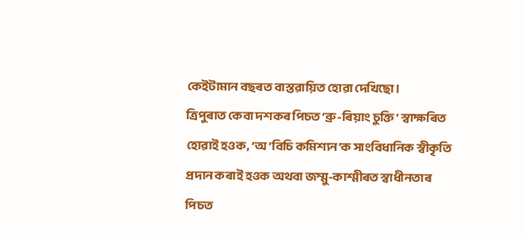কেইটামান বছৰত বাস্তৱায়িত হোৱা দেখিছো।
ত্ৰিপুৰাত কেবা দশকৰ পিচত ‘ব্ৰু-ৰিয়াং চুক্তি’ স্বাক্ষৰিত হোৱাই হওক, ‘অ’বিচি কমিশ্যন’ক সাংবিধানিক স্বীকৃতি প্ৰদান কৰাই হওক অথবা জম্মু-কাশ্মীৰত স্বাধীনতাৰ পিচত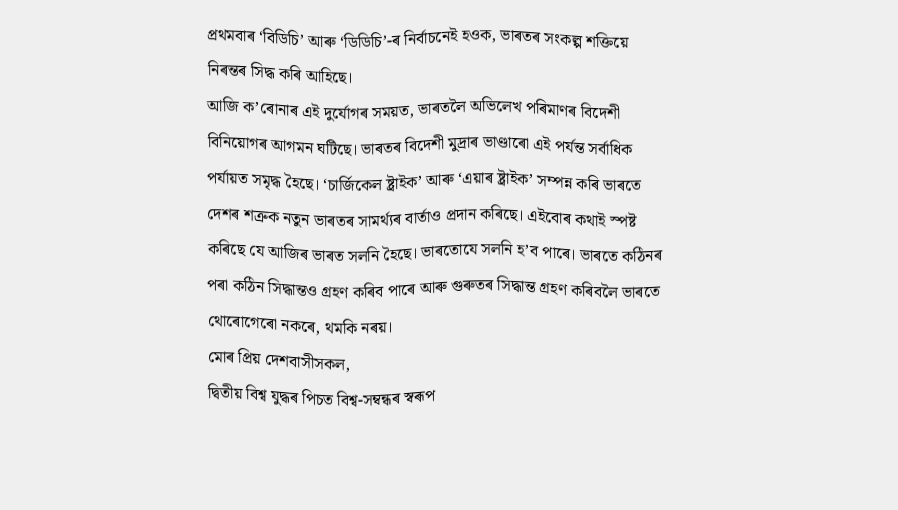প্ৰথমবাৰ ‘বিডিচি’ আৰু ‘ডিডিচি’-ৰ নিৰ্বাচনেই হওক, ভাৰতৰ সংকল্প শক্তিয়ে নিৰন্তৰ সিদ্ধ কৰি আহিছে।
আজি ক’ৰোনাৰ এই দুৰ্যোগৰ সময়ত, ভাৰতলৈ অভিলেখ পৰিমাণৰ বিদেশী বিনিয়োগৰ আগমন ঘটিছে। ভাৰতৰ বিদেশী মুদ্ৰাৰ ভাণ্ডাৰো এই পৰ্যন্ত সৰ্বাধিক পৰ্যায়ত সমৃদ্ধ হৈছে। ‘চাৰ্জিকেল ষ্ট্ৰাইক’ আৰু ‘এয়াৰ ষ্ট্ৰাইক’ সম্পন্ন কৰি ভাৰতে দেশৰ শত্ৰুক নতুন ভাৰতৰ সামৰ্থ্যৰ বাৰ্তাও প্ৰদান কৰিছে। এইবোৰ কথাই স্পষ্ট কৰিছে যে আজিৰ ভাৰত সলনি হৈছে। ভাৰতোযে সলনি হ’ব পাৰে। ভাৰতে কঠিনৰ পৰা কঠিন সিদ্ধান্তও গ্ৰহণ কৰিব পাৰে আৰু গুৰুতৰ সিদ্ধান্ত গ্ৰহণ কৰিবলৈ ভাৰতে থোৰোগেৰো নকৰে, থমকি নৰয়।
মোৰ প্ৰিয় দেশবাসীসকল,
দ্বিতীয় বিশ্ব যুদ্ধৰ পিচত বিশ্ব-সম্বন্ধৰ স্বৰূপ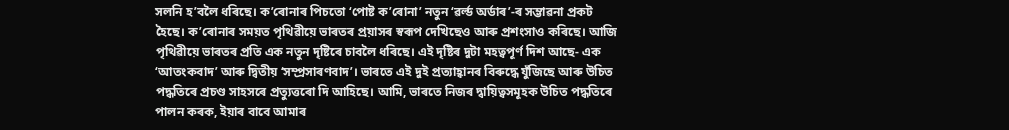সলনি হ’বলৈ ধৰিছে। ক’ৰোনাৰ পিচতো ‘পোষ্ট ক’ৰোনা’ নতুন ‘ৱৰ্ল্ড অৰ্ডাৰ’-ৰ সম্ভাৱনা প্ৰকট হৈছে। ক’ৰোনাৰ সময়ত পৃথিৱীয়ে ভাৰতৰ প্ৰয়াসৰ স্বৰূপ দেখিছেও আৰু প্ৰশংসাও কৰিছে। আজি পৃথিৱীয়ে ভাৰতৰ প্ৰতি এক নতুন দৃষ্টিৰে চাবলৈ ধৰিছে। এই দৃষ্টিৰ দুটা মহত্বপূৰ্ণ দিশ আছে- এক ‘আতংকবাদ’ আৰু দ্বিতীয় ‘সম্প্ৰসাৰণবাদ’। ভাৰতে এই দুই প্ৰত্যাহ্বানৰ বিৰুদ্ধে যুঁজিছে আৰু উচিত পদ্ধতিৰে প্ৰচণ্ড সাহসৰে প্ৰত্যুত্তৰো দি আহিছে। আমি, ভাৰতে নিজৰ দ্বায়িত্বসমূহক উচিত পদ্ধতিৰে পালন কৰক, ইয়াৰ বাবে আমাৰ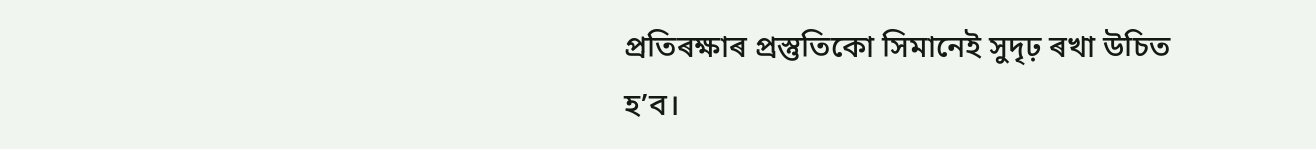প্ৰতিৰক্ষাৰ প্ৰস্তুতিকো সিমানেই সুদৃঢ় ৰখা উচিত হ’ব।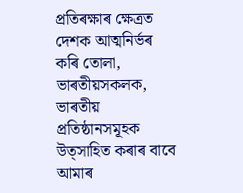প্ৰতিৰক্ষাৰ ক্ষেত্ৰত দেশক আত্মনিৰ্ভৰ কৰি তোলা, ভাৰতীয়সকলক, ভাৰতীয় প্ৰতিষ্ঠানসমূহক উত্সাহিত কৰাৰ বাবে আমাৰ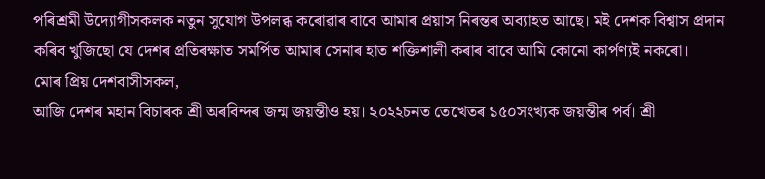পৰিশ্ৰমী উদ্যোগীসকলক নতুন সুযোগ উপলব্ধ কৰোৱাৰ বাবে আমাৰ প্ৰয়াস নিৰন্তৰ অব্যাহত আছে। মই দেশক বিশ্বাস প্ৰদান কৰিব খুজিছো যে দেশৰ প্ৰতিৰক্ষাত সমৰ্পিত আমাৰ সেনাৰ হাত শক্তিশালী কৰাৰ বাবে আমি কোনো কাৰ্পণ্যই নকৰো।
মোৰ প্ৰিয় দেশবাসীসকল,
আজি দেশৰ মহান বিচাৰক শ্ৰী অৰবিন্দৰ জন্ম জয়ন্তীও হয়। ২০২২চনত তেখেতৰ ১৫০সংখ্যক জয়ন্তীৰ পৰ্ব। শ্ৰী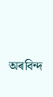অৰবিন্দ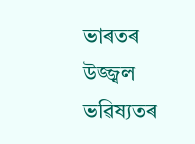ভাৰতৰ উজ্জ্বল ভৱিষ্যতৰ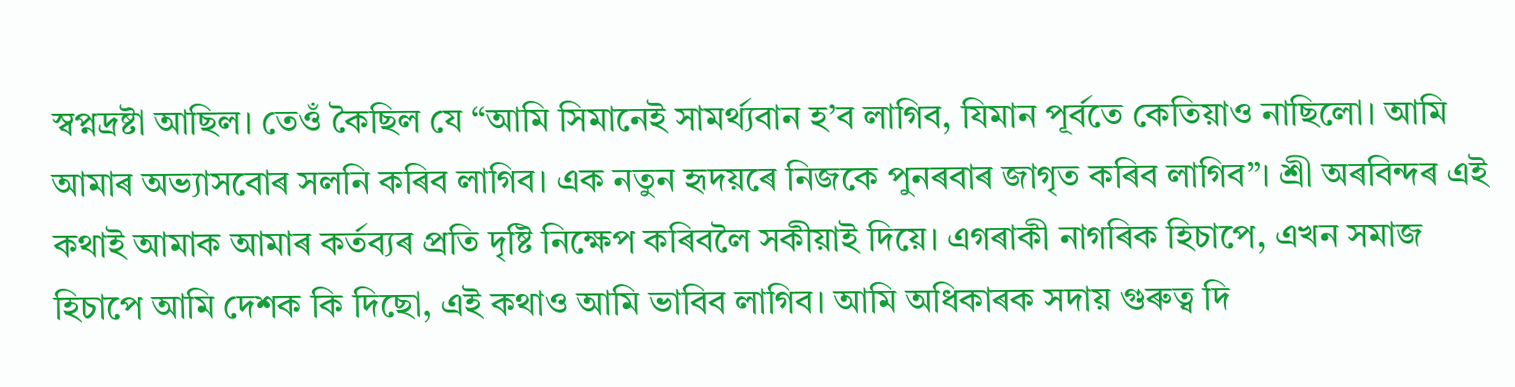স্বপ্নদ্ৰষ্টা আছিল। তেওঁ কৈছিল যে “আমি সিমানেই সামৰ্থ্যবান হ’ব লাগিব, যিমান পূৰ্বতে কেতিয়াও নাছিলো। আমি আমাৰ অভ্যাসবোৰ সলনি কৰিব লাগিব। এক নতুন হৃদয়ৰে নিজকে পুনৰবাৰ জাগৃত কৰিব লাগিব”। শ্ৰী অৰবিন্দৰ এই কথাই আমাক আমাৰ কৰ্তব্যৰ প্ৰতি দৃষ্টি নিক্ষেপ কৰিবলৈ সকীয়াই দিয়ে। এগৰাকী নাগৰিক হিচাপে, এখন সমাজ হিচাপে আমি দেশক কি দিছো, এই কথাও আমি ভাবিব লাগিব। আমি অধিকাৰক সদায় গুৰুত্ব দি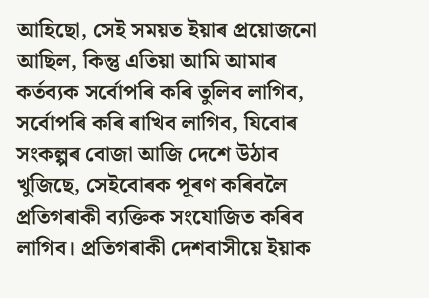আহিছো, সেই সময়ত ইয়াৰ প্ৰয়োজনো আছিল, কিন্তু এতিয়া আমি আমাৰ কৰ্তব্যক সৰ্বোপৰি কৰি তুলিব লাগিব, সৰ্বোপৰি কৰি ৰাখিব লাগিব, যিবোৰ সংকল্পৰ বোজা আজি দেশে উঠাব খুজিছে, সেইবোৰক পূৰণ কৰিবলৈ প্ৰতিগৰাকী ব্যক্তিক সংযোজিত কৰিব লাগিব। প্ৰতিগৰাকী দেশবাসীয়ে ইয়াক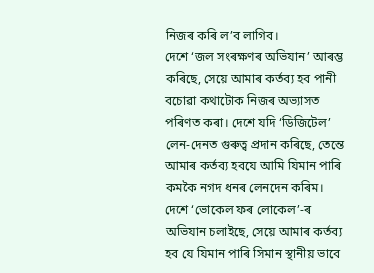নিজৰ কৰি ল’ব লাগিব।
দেশে ‘জল সংৰক্ষণৰ অভিযান’ আৰম্ভ কৰিছে, সেয়ে আমাৰ কৰ্তব্য হব পানী বচোৱা কথাটোক নিজৰ অভ্যাসত পৰিণত কৰা। দেশে যদি ‘ডিজিটেল’ লেন-দেনত গুৰুত্ব প্ৰদান কৰিছে, তেন্তে আমাৰ কৰ্তব্য হবযে আমি যিমান পাৰি কমকৈ নগদ ধনৰ লেনদেন কৰিম। দেশে ‘ভোকেল ফৰ লোকেল’-ৰ অভিযান চলাইছে, সেয়ে আমাৰ কৰ্তব্য হব যে যিমান পাৰি সিমান স্থানীয় ভাবে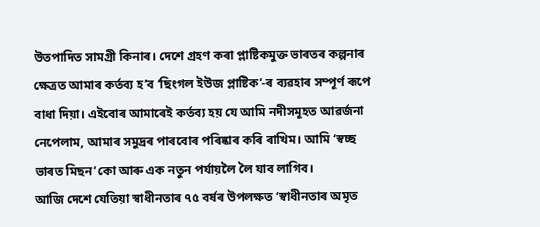উতপাদিত সামগ্ৰী কিনাৰ। দেশে গ্ৰহণ কৰা প্লাষ্টিকমুক্ত ভাৰতৰ কল্পনাৰ ক্ষেত্ৰত আমাৰ কৰ্তব্য হ’ব ‘ছিংগল ইউজ প্লাষ্টিক’-ৰ ব্যৱহাৰ সম্পূৰ্ণ ৰূপে বাধা দিয়া। এইবোৰ আমাৰেই কৰ্তব্য হয় যে আমি নদীসমূহত আৱৰ্জনা নেপেলাম, আমাৰ সমুদ্ৰৰ পাৰবোৰ পৰিষ্কাৰ কৰি ৰাখিম। আমি ‘স্বচ্ছ ভাৰত মিছন’কো আৰু এক নতুন পৰ্যায়লৈ লৈ যাব লাগিব।
আজি দেশে যেতিয়া স্বাধীনতাৰ ৭৫ বৰ্ষৰ উপলক্ষত ‘স্বাধীনতাৰ অমৃত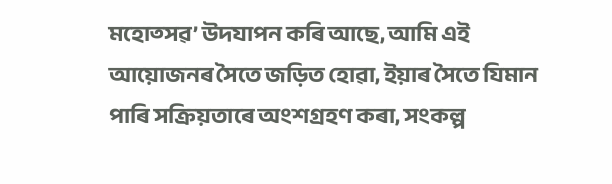মহোত্সৱ’ উদযাপন কৰি আছে, আমি এই আয়োজনৰ সৈতে জড়িত হোৱা, ইয়াৰ সৈতে যিমান পাৰি সক্ৰিয়তাৰে অংশগ্ৰহণ কৰা, সংকল্প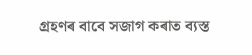গ্ৰহণৰ বাবে সজাগ কৰাত ব্যস্ত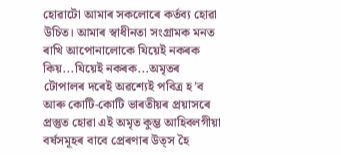হোৱাটো আমাৰ সকলোৰে কৰ্তব্য হোৱা উচিত। আমাৰ স্বাধীনতা সংগ্ৰামক মনত ৰাখি আপোনালোকে যিয়েই নকৰক কিয়...যিয়েই নকৰক...অমৃতৰ টোপালৰ দৰেই অৱশ্যেই পবিত্ৰ হ’ব আৰু কোটি-কোটি ভাৰতীয়ৰ প্ৰয়াসৰে প্ৰস্তুত হোৱা এই অমৃত কুম্ভ আহিবলগীয়া বৰ্ষসমূহৰ বাবে প্ৰেৰণাৰ উত্স হৈ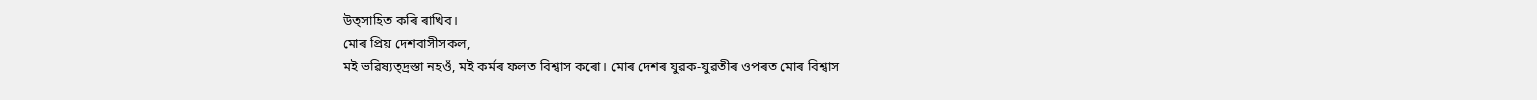উত্সাহিত কৰি ৰাখিব।
মোৰ প্ৰিয় দেশবাসীসকল,
মই ভৱিষ্যত্দ্ৰস্তা নহওঁ, মই কৰ্মৰ ফলত বিশ্বাস কৰো। মোৰ দেশৰ যুৱক-যুৱতীৰ ওপৰত মোৰ বিশ্বাস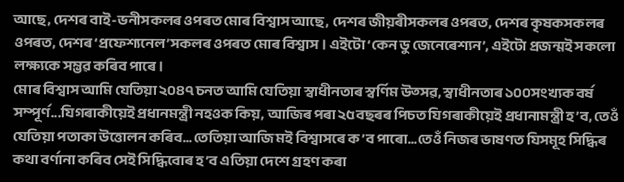আছে, দেশৰ বাই-ভনীসকলৰ ওপৰত মোৰ বিশ্বাস আছে, দেশৰ জীয়ৰীসকলৰ ওপৰত, দেশৰ কৃষকসকলৰ ওপৰত, দেশৰ ‘প্ৰফেশ্যনেল’সকলৰ ওপৰত মোৰ বিশ্বাস। এইটো ‘কেন ডু জেনেৰেশ্যন’, এইটো প্ৰজন্মই সকলো লক্ষ্যকে সম্ভৱ কৰিব পাৰে।
মোৰ বিশ্বাস আমি যেতিয়া ২০৪৭ চনত আমি যেতিয়া স্বাধীনতাৰ স্বৰ্ণিম উত্সৱ, স্বাধীনতাৰ ১০০সংখ্যক বৰ্ষ সম্পূৰ্ণ...যিগৰাকীয়েই প্ৰধানমন্ত্ৰী নহওক কিয়, আজিৰ পৰা ২৫বছৰৰ পিচত যিগৰাকীয়েই প্ৰধানামন্ত্ৰী হ’ব, তেওঁ যেতিয়া পতাকা উত্তোলন কৰিব...তেতিয়া আজি মই বিশ্বাসৰে ক’ব পাৰো...তেওঁ নিজৰ ভাষণত যিসমূহ সিদ্ধিৰ কথা বৰ্ণানা কৰিব সেই সিদ্ধিবোৰ হ’ব এতিয়া দেশে গ্ৰহণ কৰা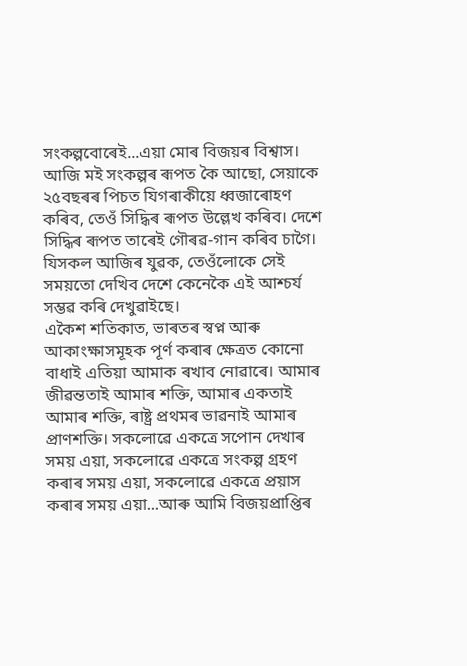সংকল্পবোৰেই...এয়া মোৰ বিজয়ৰ বিশ্বাস।
আজি মই সংকল্পৰ ৰূপত কৈ আছো, সেয়াকে ২৫বছৰৰ পিচত যিগৰাকীয়ে ধ্বজাৰোহণ কৰিব, তেওঁ সিদ্ধিৰ ৰূপত উল্লেখ কৰিব। দেশে সিদ্ধিৰ ৰূপত তাৰেই গৌৰৱ-গান কৰিব চাগৈ। যিসকল আজিৰ যুৱক, তেওঁলোকে সেই সময়তো দেখিব দেশে কেনেকৈ এই আশ্চৰ্য সম্ভৱ কৰি দেখুৱাইছে।
একৈশ শতিকাত, ভাৰতৰ স্বপ্ন আৰু আকাংক্ষাসমূহক পূৰ্ণ কৰাৰ ক্ষেত্ৰত কোনো বাধাই এতিয়া আমাক ৰখাব নোৱাৰে। আমাৰ জীৱন্ততাই আমাৰ শক্তি, আমাৰ একতাই আমাৰ শক্তি, ৰাষ্ট্ৰ প্ৰথমৰ ভাৱনাই আমাৰ প্ৰাণশক্তি। সকলোৱে একত্ৰে সপোন দেখাৰ সময় এয়া, সকলোৱে একত্ৰে সংকল্প গ্ৰহণ কৰাৰ সময় এয়া, সকলোৱে একত্ৰে প্ৰয়াস কৰাৰ সময় এয়া...আৰু আমি বিজয়প্ৰাপ্তিৰ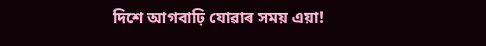দিশে আগবাঢ়ি যোৱাৰ সময় এয়া!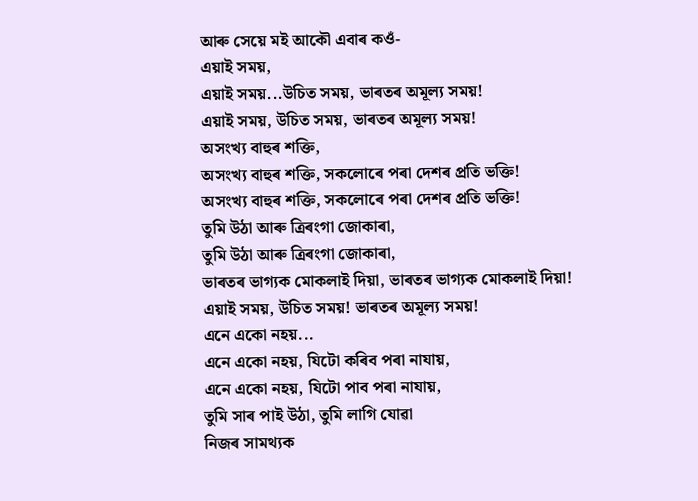আৰু সেয়ে মই আকৌ এবাৰ কওঁ-
এয়াই সময়,
এয়াই সময়...উচিত সময়, ভাৰতৰ অমূল্য সময়!
এয়াই সময়, উচিত সময়, ভাৰতৰ অমূল্য সময়!
অসংখ্য বাহুৰ শক্তি,
অসংখ্য বাহুৰ শক্তি, সকলোৰে পৰা দেশৰ প্ৰতি ভক্তি!
অসংখ্য বাহুৰ শক্তি, সকলোৰে পৰা দেশৰ প্ৰতি ভক্তি!
তুমি উঠা আৰু ত্ৰিৰংগা জোকাৰা,
তুমি উঠা আৰু ত্ৰিৰংগা জোকাৰা,
ভাৰতৰ ভাগ্যক মোকলাই দিয়া, ভাৰতৰ ভাগ্যক মোকলাই দিয়া!
এয়াই সময়, উচিত সময়! ভাৰতৰ অমূল্য সময়!
এনে একো নহয়...
এনে একো নহয়, যিটো কৰিব পৰা নাযায়,
এনে একো নহয়, যিটো পাব পৰা নাযায়,
তুমি সাৰ পাই উঠা, তুমি লাগি যোৱা
নিজৰ সামথ্যক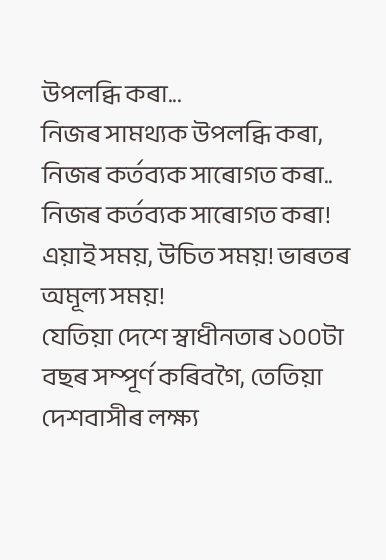উপলব্ধি কৰা...
নিজৰ সামথ্যক উপলব্ধি কৰা,
নিজৰ কৰ্তব্যক সাৰোগত কৰা..
নিজৰ কৰ্তব্যক সাৰোগত কৰা!
এয়াই সময়, উচিত সময়! ভাৰতৰ অমূল্য সময়!
যেতিয়া দেশে স্বাধীনতাৰ ১০০টা বছৰ সম্পূৰ্ণ কৰিবগৈ, তেতিয়া দেশবাসীৰ লক্ষ্য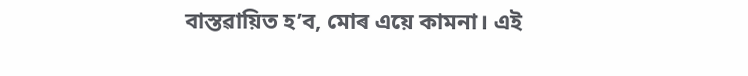বাস্তৱায়িত হ’ব, মোৰ এয়ে কামনা। এই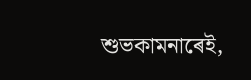শুভকামনাৰেই,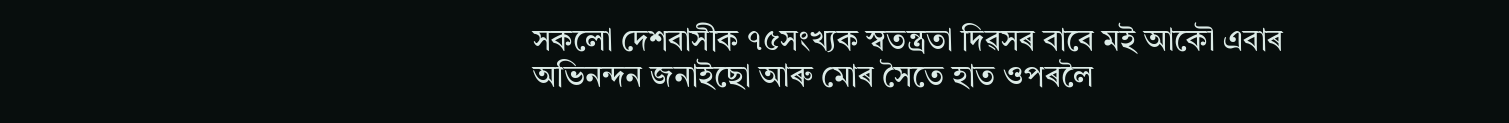সকলো দেশবাসীক ৭৫সংখ্যক স্বতন্ত্ৰতা দিৱসৰ বাবে মই আকৌ এবাৰ অভিনন্দন জনাইছো আৰু মোৰ সৈতে হাত ওপৰলৈ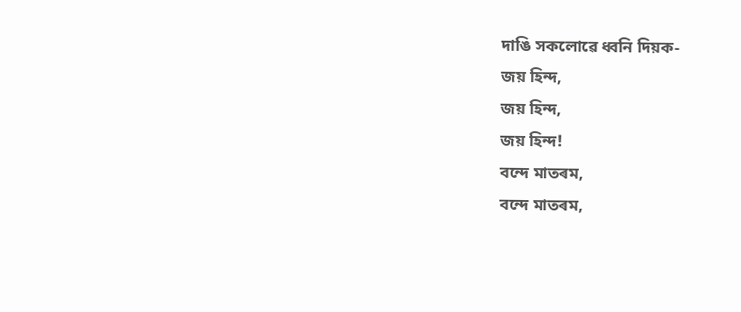দাঙি সকলোৱে ধ্বনি দিয়ক-
জয় হিন্দ,
জয় হিন্দ,
জয় হিন্দ!
বন্দে মাতৰম,
বন্দে মাতৰম,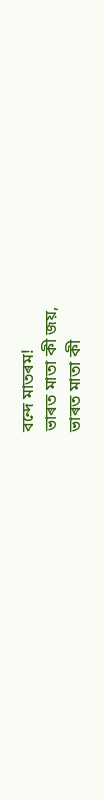বন্দে মাতৰম!
ভাৰত মাতা কী জয়,
ভাৰত মাতা কী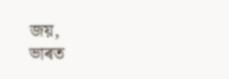জয়,
ভাৰত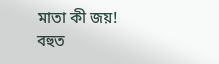মাতা কী জয়!
বহুত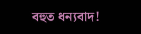বহুত ধন্যবাদ!